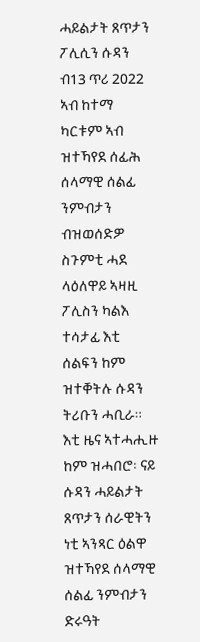ሓይልታት ጸጥታን ፖሊሲን ሱዳን ብ13 ጥሪ 2022 ኣብ ከተማ ካርቱም ኣብ ዝተኻየደ ሰፊሕ ሰላማዊ ሰልፊ ንምብታን ብዝወሰድዎ ስጉምቲ ሓደ ላዕለዋይ ኣዛዚ ፖሊስን ካልእ ተሳታፊ እቲ ሰልፍን ከም ዝተቐትሉ ሱዳን ትሪቡን ሓቢራ።
እቲ ዜና ኣተሓሒዙ ከም ዝሓበሮ፡ ናይ ሱዳን ሓይልታት ጸጥታን ሰራዊትን ነቲ ኣንጻር ዕልዋ ዝተኻየደ ሰላማዊ ሰልፊ ንምብታን ድሩዓት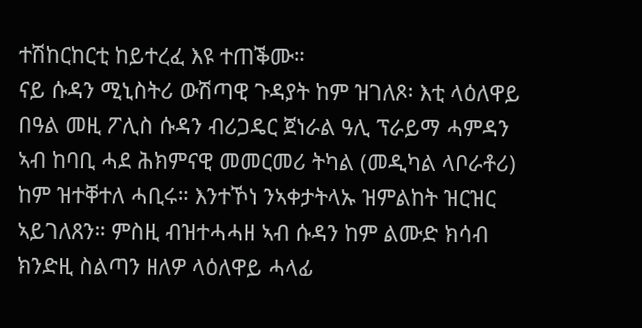ተሽከርከርቲ ከይተረፈ እዩ ተጠቕሙ።
ናይ ሱዳን ሚኒስትሪ ውሽጣዊ ጉዳያት ከም ዝገለጾ፡ እቲ ላዕለዋይ በዓል መዚ ፖሊስ ሱዳን ብሪጋዴር ጀነራል ዓሊ ፕራይማ ሓምዳን ኣብ ከባቢ ሓደ ሕክምናዊ መመርመሪ ትካል (መዲካል ላቦራቶሪ) ከም ዝተቐተለ ሓቢሩ። እንተኾነ ንኣቀታትላኡ ዝምልከት ዝርዝር ኣይገለጸን። ምስዚ ብዝተሓሓዘ ኣብ ሱዳን ከም ልሙድ ክሳብ ክንድዚ ስልጣን ዘለዎ ላዕለዋይ ሓላፊ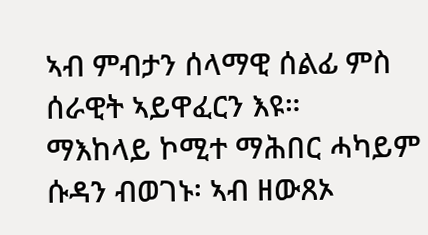ኣብ ምብታን ሰላማዊ ሰልፊ ምስ ሰራዊት ኣይዋፈርን እዩ።
ማእከላይ ኮሚተ ማሕበር ሓካይም ሱዳን ብወገኑ፡ ኣብ ዘውጸኦ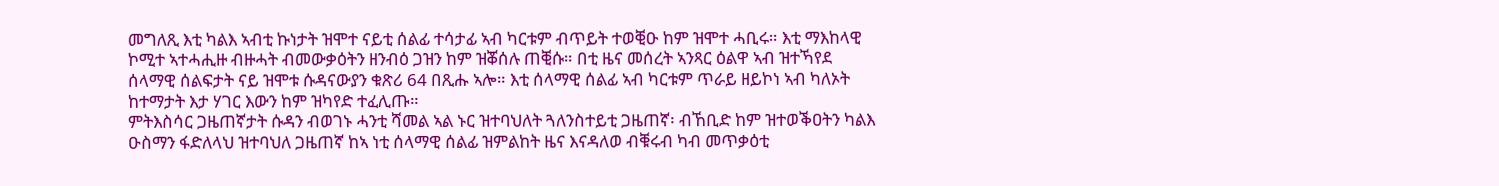መግለጺ እቲ ካልእ ኣብቲ ኩነታት ዝሞተ ናይቲ ሰልፊ ተሳታፊ ኣብ ካርቱም ብጥይት ተወቒዑ ከም ዝሞተ ሓቢሩ። እቲ ማእከላዊ ኮሚተ ኣተሓሒዙ ብዙሓት ብመውቃዕትን ዘንብዕ ጋዝን ከም ዝቖሰሉ ጠቒሱ። በቲ ዜና መሰረት ኣንጻር ዕልዋ ኣብ ዝተኻየደ ሰላማዊ ሰልፍታት ናይ ዝሞቱ ሱዳናውያን ቁጽሪ 64 በጺሑ ኣሎ። እቲ ሰላማዊ ሰልፊ ኣብ ካርቱም ጥራይ ዘይኮነ ኣብ ካለኦት ከተማታት እታ ሃገር እውን ከም ዝካየድ ተፈሊጡ።
ምትእስሳር ጋዜጠኛታት ሱዳን ብወገኑ ሓንቲ ሻመል ኣል ኑር ዝተባህለት ጓለንስተይቲ ጋዜጠኛ፡ ብኸቢድ ከም ዝተወቕዐትን ካልእ ዑስማን ፋድለላህ ዝተባህለ ጋዜጠኛ ከኣ ነቲ ሰላማዊ ሰልፊ ዝምልከት ዜና እናዳለወ ብቑሩብ ካብ መጥቃዕቲ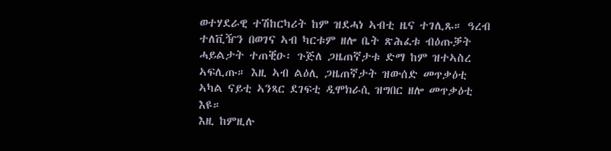ወተሃደራዊ ተሽከርካሪት ከም ዝደሓነ ኣብቲ ዜና ተገሊጹ። ዓረብ ተለቪዥን በወገና ኣብ ካርቱም ዘሎ ቤት ጽሕፈቱ ብዕጡቓት ሓይልታት ተጠቒዑ፡ ጉጅለ ጋዜጠኛታቱ ድማ ከም ዝተኣስረ ኣፍሊጡ። እዚ ኣብ ልዕሊ ጋዜጠኛታት ዝውሰድ መጥቃዕቲ ኣካል ናይቲ ኣንጻር ደገፍቲ ዲሞክራሲ ዝግበር ዘሎ መጥቃዕቲ እዩ።
እዚ ከምዚሉ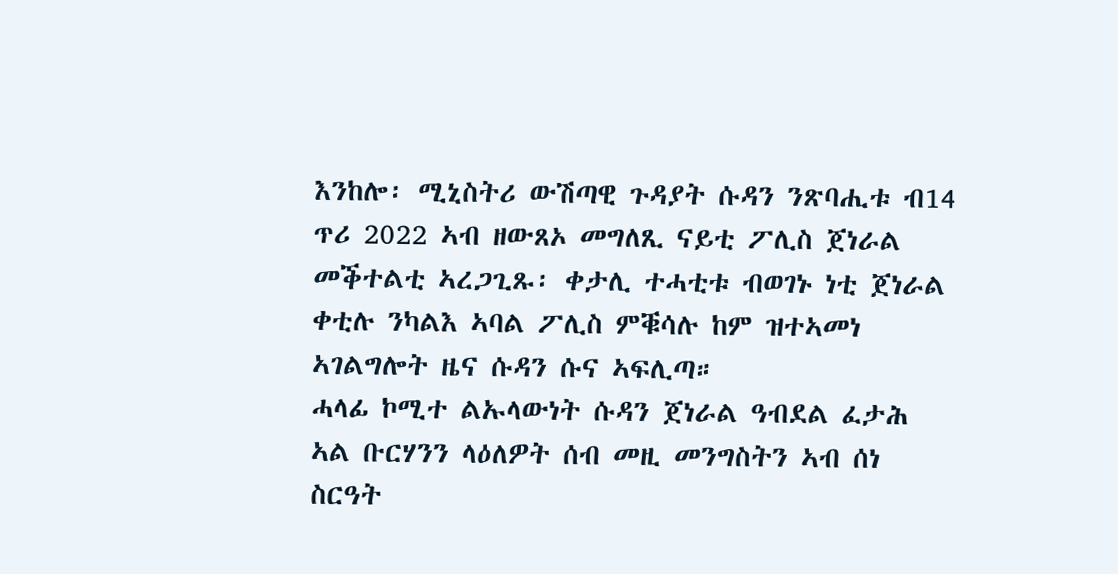እንከሎ፡ ሚኒስትሪ ውሽጣዊ ጉዳያት ሱዳን ንጽባሒቱ ብ14 ጥሪ 2022 ኣብ ዘውጸኦ መግለጺ ናይቲ ፖሊስ ጀነራል መቕተልቲ ኣረጋጊጹ፡ ቀታሊ ተሓቲቱ ብወገኑ ነቲ ጀነራል ቀቲሉ ንካልእ ኣባል ፖሊስ ምቑሳሉ ከም ዝተኣመነ ኣገልግሎት ዜና ሱዳን ሱና ኣፍሊጣ።
ሓላፊ ኮሚተ ልኡላውነት ሱዳን ጀነራል ዓብደል ፈታሕ ኣል ቡርሃንን ላዕለዎት ሰብ መዚ መንግስትን ኣብ ሰነ ስርዓት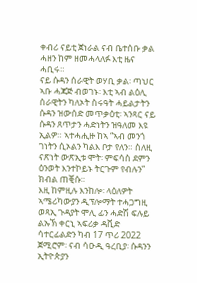ቀብሪ ናይቲ ጀነራል ናብ ቤተሰቡ ቃል ሓዘን ከም ዘመሓላለፉ እቲ ዜና ሓቢሩ።
ናይ ሱዳን ሰራዊት ወሃቢ ቃል፡ ጣህር ኣቡ ሓጃጅ ብወገኑ፡ እቲ ኣብ ልዕሊ ሰራዊትን ካለኦት ስሩዓት ሓይልታትን ሱዳን ዝውሰድ መጥቃዕቲ፡ ኣንጻር ናይ ሱዳን ጸጥታን ሓድነትን ዝዓለመ እዩ ኢልዎ። ኣተሓሒዙ ከኣ “ኣብ መንጎ ገነትን ሲኦልን ካልእ ቦታ የለን። ስለዚ ናጽነት ውጽኢቱ ሞት፡ ምፍሳስ ደምን ዕንወት እንተኮይኑ ትርጉም የብሉን” ክብል ጠቒሱ።
እዚ ከምዚሉ እንከሎ፡ ላዕለዎት ኣሜሪካውያን ዲፕሎማት ተሓጋግዚ ወጻኢ ጉዳያት ሞሊ ፊን ሓድሽ ፍሉይ ልኡኽ ቀርኒ ኣፍሪቃ ዳቪድ ሳተርፊልድን ካብ 17 ጥሪ 2022 ጀሚሮም፡ ናብ ሳዑዲ ዓረቢያ፡ ሱዳንን ኢትዮጵያን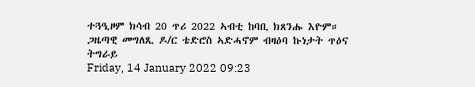ተጓዒዞም ክሳብ 20 ጥሪ 2022 ኣብቲ ከባቢ ክጸንሑ እዮም።
ጋዜጣዊ መግለጺ ዶ/ር ቴድሮስ ኣድሓኖም ብዛዕባ ኩነታት ጥዕና ትግራይ
Friday, 14 January 2022 09:23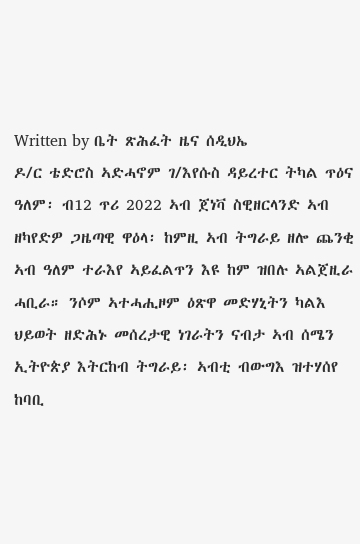Written by ቤት ጽሕፈት ዜና ሰዲህኤ
ዶ/ር ቴድሮስ ኣድሓኖም ገ/እየሱስ ዳይረተር ትካል ጥዕና ዓለም፡ ብ12 ጥሪ 2022 ኣብ ጀነቫ ስዊዘርላንድ ኣብ ዘካየድዎ ጋዜጣዊ ዋዕላ፡ ከምዚ ኣብ ትግራይ ዘሎ ጨንቂ ኣብ ዓለም ተራእየ ኣይፈልጥን እዩ ከም ዝበሉ ኣልጀዚራ ሓቢራ። ንሶም ኣተሓሒዞም ዕጽዋ መድሃኒትን ካልእ ህይወት ዘድሕኑ መሰረታዊ ነገራትን ናብታ ኣብ ሰሜን ኢትዮጵያ እትርከብ ትግራይ፡ ኣብቲ ብውግእ ዝተሃሰየ ከባቢ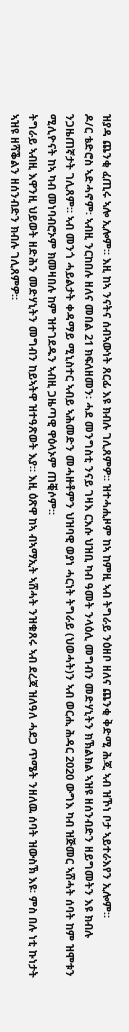ዝያዳ ጨንቂ ፈጢሩ ኣሎ ኢሎም። እዚ ከኣ ንናትና ሰብኣውነት ጸርፊ እዩ ክብሉ ገሊጸምዎ። ዝተሓሒዞም ከኣ ከምዚ ኣብ ትግራይ ንዕዘቦ ዘለና ጨንቂ ቅድሚ ሕጂ ኣብ ዝኾነ ቦታ ኣይተራእየን ኢሎም።
ዶ/ር ቴድሮስ ኣድሓኖም፡ ኣብዚ ንርከበሉ ዘለና መበል 21 ክፍለዘመን፡ ሓደ መንግስቲ ንናይ ገዛእ ርእሱ ህዝቢ ካብ ዓመት ንላዕሊ መግብን መድሃኒትን ክኽልክል ኣዝዩ ዘሰንብድን ዘይግመትን እዩ ክብሉ ንጋዜጠኛታት ገሊጸም። ኣብ መንጎ ሓይልታት ቀዳማይ ሚኒስተር ኣብይ ኣሕመድን መሓዙቶምን ህዝባዊ ወያነ ሓርነት ትግራይ (ህወሓት)ን ኣብ ወርሒ ሕዳር 2020 ውግእ ካብ ዝጅመር ኣሸሓት ሰባት ከም ዝሞቱን ሚሊዮናት ከኣ ካብ መነባብሮኦም ክመዛበሉ ከም ዝተገደዱን ኣብዚ ጋዜጣዊ ዋዕላኦም ጠቒሶም።
ትግራይ ኣብዚ እዋንዚ ህይወት ዘድሕን መድሃኒትን መግብን ከይኣትዋ ዝተዓጽወት እያ። እዚ ዕጽዋ ከኣ ብኣማኢት ኣሸሓት ንዝቁጸሩ ኣብ ደረጃ ዝለዓለ ሓደጋ ጥሜት ንዘለዉ ሰባት ዝውስኽ እዩ፡ ምስ በሉ ነቲ ኩነታት ኣዝዩ ዘሻቕልን ዘሰንብድን ክብሉ ገሊጸምዎ።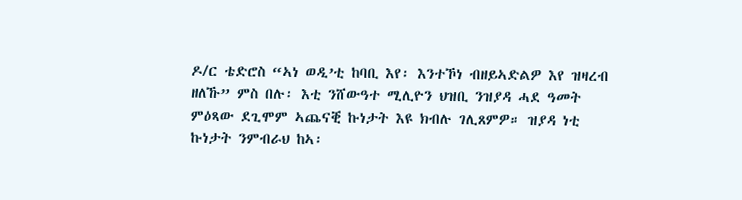ዶ/ር ቴድሮስ “ኣነ ወዲ’ቲ ከባቢ እየ፡ እንተኾነ ብዘይኣድልዎ እየ ዝዛረብ ዘለኹ” ምስ በሉ፡ እቲ ንሸውዓተ ሚሊዮን ህዝቢ ንዝያዳ ሓደ ዓመት ምዕጻው ደጊሞም ኣጨናቒ ኩነታት እዩ ክብሉ ገሊጸምዎ። ዝያዳ ነቲ ኩነታት ንምብራህ ከኣ፡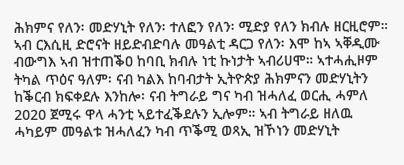ሕክምና የለን፡ መድሃኒት የለን፡ ተለፎን የለን፡ ሚድያ የለን ክብሉ ዘርዚሮም። ኣብ ርእሲዚ ድሮናት ዘይድብድባሉ መዓልቲ ዳርጋ የለን፡ እሞ ከኣ ኣቐዲሙ ብውግእ ኣብ ዝተጠቕዐ ከባቢ ክብሉ ነቲ ኩነታት ኣብሪሀሞ። ኣተሓሒዞም ትካል ጥዕና ዓለም፡ ናብ ካልእ ከባብታት ኢትዮጵያ ሕክምናን መድሃኒትን ከቕርብ ክፍቀደሉ እንከሎ፡ ናብ ትግራይ ግና ካብ ዝሓለፈ ወርሒ ሓምለ 2020 ጀሚሩ ዋላ ሓንቲ ኣይተፈቕደሉን ኢሎም። ኣብ ትግራይ ዘለዉ ሓካይም መዓልቱ ዝሓለፈን ካብ ጥቕሚ ወጻኢ ዝኾነን መድሃኒት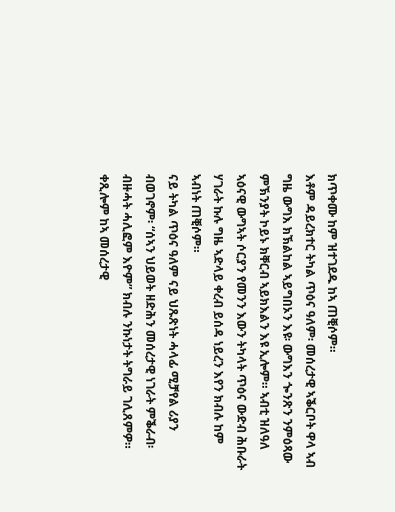ክጥቀሙ ከም ዝተገደዱ ከኣ ጠቒሶም።
እቶም ዳይረክተር ትካል ጥዕና ዓለም፡ መሰረታዊ ኣቕርቦት ዋላ ኣብ ግዜ ውግእ ክኽልከል ኣይግበኦን እዩ፡ ውግእን ጐንጽን ንምዕጻው ምኽንያት ኮይኑ ክቐርብ ኣይክእልን እዩ ኢሎም። ኣብቲ ዝለዓለ ኣዕናዊ ውግኣት ሶርያን የመንን እውን ትካላት ጥዕና ውድብ ሕቡራት ሃገራት ኩሉ ግዜ ኣድላይ ቀረብ ይሰዳ ነይረን እየን ክብሉ ከም ኣብነት ጠቒሶም።
ናይ ትካል ጥዕና ዓለም ናይ ህጹጽነት ሓላፊ ሚቻየል ሪያን ብወገኖም፡ “ሰኣን ህይወት ዘድሕን መሰረታዊ ነገራት ምቕራብ፡ ብዙሓት ሓሊፎም እዮም” ክብሉ ንኩነታት ትግራይ ገሊጸምዎ። ቀጺሎም ከኣ መሰረታዊ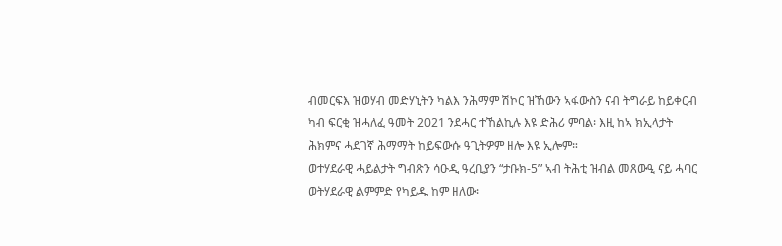ብመርፍእ ዝወሃብ መድሃኒትን ካልእ ንሕማም ሽኮር ዝኸውን ኣፋውስን ናብ ትግራይ ከይቀርብ ካብ ፍርቂ ዝሓለፈ ዓመት 2021 ንደሓር ተኸልኪሉ እዩ ድሕሪ ምባል፡ እዚ ከኣ ክኢላታት ሕክምና ሓደገኛ ሕማማት ከይፍውሱ ዓጊትዎም ዘሎ እዩ ኢሎም።
ወተሃደራዊ ሓይልታት ግብጽን ሳዑዲ ዓረቢያን “ታቡክ-5” ኣብ ትሕቲ ዝብል መጸውዒ ናይ ሓባር ወትሃደራዊ ልምምድ የካይዱ ከም ዘለው፡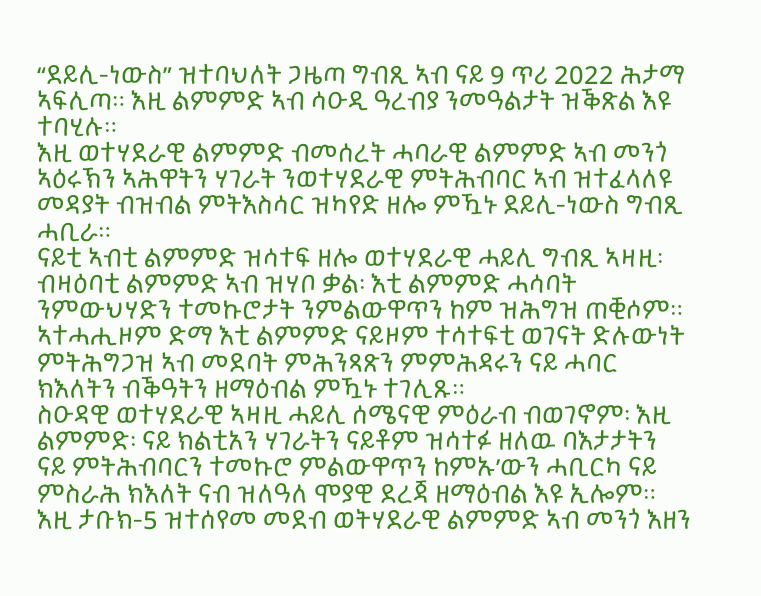“ደይሊ-ነውስ” ዝተባህለት ጋዜጣ ግብጺ ኣብ ናይ 9 ጥሪ 2022 ሕታማ ኣፍሊጣ። እዚ ልምምድ ኣብ ሳዑዲ ዓረብያ ንመዓልታት ዝቕጽል እዩ ተባሂሉ።
እዚ ወተሃደራዊ ልምምድ ብመሰረት ሓባራዊ ልምምድ ኣብ መንጎ ኣዕሩኽን ኣሕዋትን ሃገራት ንወተሃደራዊ ምትሕብባር ኣብ ዝተፈላለዩ መዳያት ብዝብል ምትእስሳር ዝካየድ ዘሎ ምዃኑ ደይሊ-ነውስ ግብጺ ሓቢራ።
ናይቲ ኣብቲ ልምምድ ዝሳተፍ ዘሎ ወተሃደራዊ ሓይሊ ግብጺ ኣዛዚ፡ ብዛዕባቲ ልምምድ ኣብ ዝሃቦ ቃል፡ እቲ ልምምድ ሓሳባት ንምውህሃድን ተመኩሮታት ንምልውዋጥን ከም ዝሕግዝ ጠቒሶም። ኣተሓሒዞም ድማ እቲ ልምምድ ናይዞም ተሳተፍቲ ወገናት ድሉውነት ምትሕግጋዝ ኣብ መደባት ምሕንጻጽን ምምሕዳሩን ናይ ሓባር ክእለትን ብቕዓትን ዘማዕብል ምዃኑ ተገሊጹ።
ስዑዳዊ ወተሃደራዊ ኣዛዚ ሓይሊ ሰሜናዊ ምዕራብ ብወገኖም፡ እዚ ልምምድ፡ ናይ ክልቲአን ሃገራትን ናይቶም ዝሳተፉ ዘለዉ ባእታታትን ናይ ምትሕብባርን ተመኩሮ ምልውዋጥን ከምኡ’ውን ሓቢርካ ናይ ምስራሕ ክእለት ናብ ዝለዓለ ሞያዊ ደረጃ ዘማዕብል እዩ ኢሎም።
እዚ ታቡክ-5 ዝተሰየመ መደብ ወትሃደራዊ ልምምድ ኣብ መንጎ እዘን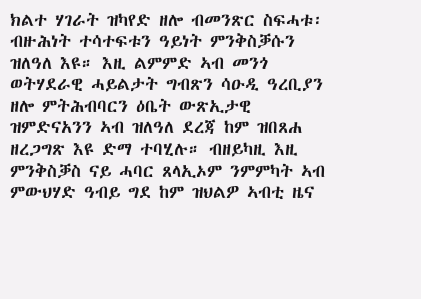ክልተ ሃገራት ዝካየድ ዘሎ ብመንጽር ስፍሓቱ፡ ብዙሕነት ተሳተፍቱን ዓይነት ምንቅስቓሱን ዝለዓለ እዩ። እዚ ልምምድ ኣብ መንጎ ወትሃደራዊ ሓይልታት ግብጽን ሳዑዲ ዓረቢያን ዘሎ ምትሕብባርን ዕቤት ውጽኢታዊ ዝምድናአንን ኣብ ዝለዓለ ደረጃ ከም ዝበጸሐ ዘረጋግጽ እዩ ድማ ተባሂሉ። ብዘይካዚ እዚ ምንቅስቓስ ናይ ሓባር ጸላኢኦም ንምምካት ኣብ ምውህሃድ ዓብይ ግደ ከም ዝህልዎ ኣብቲ ዜና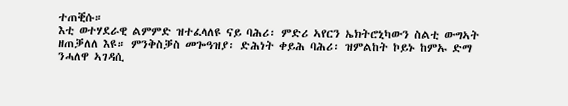ተጠቒሱ።
እቲ ወተሃደራዊ ልምምድ ዝተፈላለዩ ናይ ባሕሪ፡ ምድሪ ኣየርን ኤክትሮኒካውን ስልቲ ውግኣት ዘጠቓለለ እዩ። ምንቅስቓስ መጐዓዝያ፡ ድሕነት ቀይሕ ባሕሪ፡ ዝምልከት ኮይኑ ከምኡ ድማ ንሓለዋ ኣገዳሲ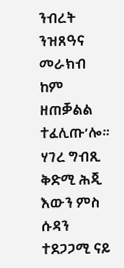ንብረት ንዝጸዓና መራክብ ከም ዘጠቓልል ተፈሊጡ’ሎ።
ሃገረ ግብጺ ቅድሚ ሕጂ እውን ምስ ሱዳን ተደጋጋሚ ናይ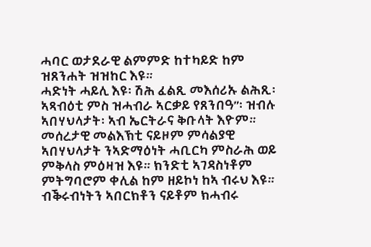ሓባር ወታደራዊ ልምምድ ከተካይድ ከም ዝጸንሐት ዝዝከር እዩ።
ሓድነት ሓይሊ እዩ፡ ሽሕ ፈልጺ መእሰሪኡ ልሕጺ፡ ኣጻብዕቲ ምስ ዝሓብራ ኣርቃይ የጸንበዓ”፡ ዝብሉ ኣበሃህላታት፡ ኣብ ኤርትራና ቅቡላት እዮም። መሰረታዊ መልእኽቲ ናይዞም ምሳልያዊ ኣበሃህላታት ንኣድማዕነት ሓቢርካ ምስራሕ ወይ ምቅላስ ምዕዛዝ እዩ። ክንድቲ ኣገዳስነቶም ምትግባሮም ቀሊል ከም ዘይኮነ ከኣ ብሩህ እዩ። ብቕሩብነትን ኣበርክቶን ናይቶም ክሓብሩ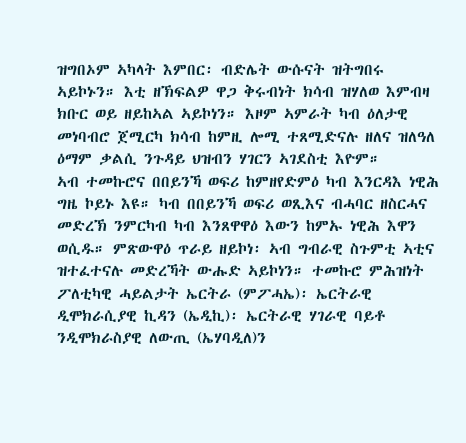ዝግበኦም ኣካላት እምበር፡ ብድሌት ውሱናት ዝትግበሩ ኣይኮኑን። እቲ ዘኽፍልዎ ዋጋ ቅሩብነት ክሳብ ዝሃለወ እምብዛ ክቡር ወይ ዘይከኣል ኣይኮነን። እዞም ኣምራት ካብ ዕለታዊ መነባብሮ ጀሚርካ ክሳብ ከምዚ ሎሚ ተጸሚድናሉ ዘለና ዝለዓለ ዕማም ቃልሲ ንጉዳይ ህዝብን ሃገርን ኣገደስቲ እዮም።
ኣብ ተመኩሮና በበይንኻ ወፍሪ ከምዘየድምዕ ካብ እንርዳእ ነዊሕ ግዜ ኮይኑ እዩ። ካብ በበይንኻ ወፍሪ ወጺእና ብሓባር ዘስርሓና መድረኽ ንምርካብ ካብ እንጸዋዋዕ እውን ከምኡ ነዊሕ እዋን ወሲዱ። ምጽውዋዕ ጥራይ ዘይኮነ፡ ኣብ ግብራዊ ስጉምቲ ኣቲና ዝተፈተናሉ መድረኻት ውሑድ ኣይኮነን። ተመኩሮ ምሕዝነት ፖለቲካዊ ሓይልታት ኤርትራ (ምፖሓኤ)፡ ኤርትራዊ ዲሞክራሲያዊ ኪዳን (ኤዲኪ)፡ ኤርትራዊ ሃገራዊ ባይቶ ንዲሞክራስያዊ ለውጢ (ኤሃባዲለ)ን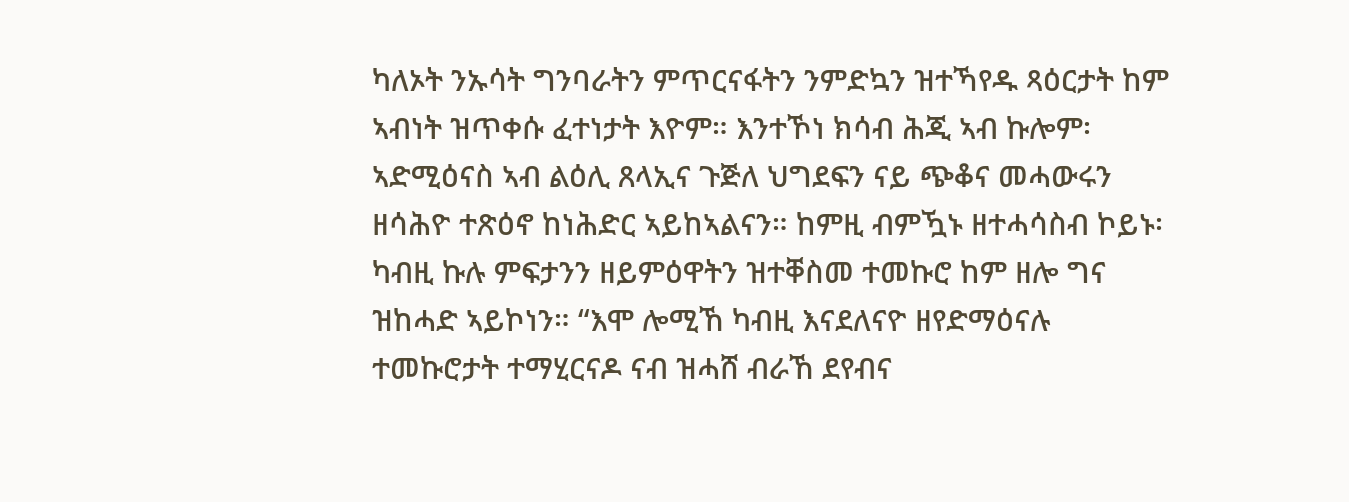ካለኦት ንኡሳት ግንባራትን ምጥርናፋትን ንምድኳን ዝተኻየዱ ጻዕርታት ከም ኣብነት ዝጥቀሱ ፈተነታት እዮም። እንተኾነ ክሳብ ሕጂ ኣብ ኩሎም፡ ኣድሚዕናስ ኣብ ልዕሊ ጸላኢና ጉጅለ ህግደፍን ናይ ጭቆና መሓውሩን ዘሳሕዮ ተጽዕኖ ከነሕድር ኣይከኣልናን። ከምዚ ብምዃኑ ዘተሓሳስብ ኮይኑ፡ ካብዚ ኩሉ ምፍታንን ዘይምዕዋትን ዝተቐስመ ተመኩሮ ከም ዘሎ ግና ዝከሓድ ኣይኮነን። “እሞ ሎሚኸ ካብዚ እናደለናዮ ዘየድማዕናሉ ተመኩሮታት ተማሂርናዶ ናብ ዝሓሸ ብራኸ ደየብና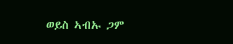ወይስ ኣብኡ ጋም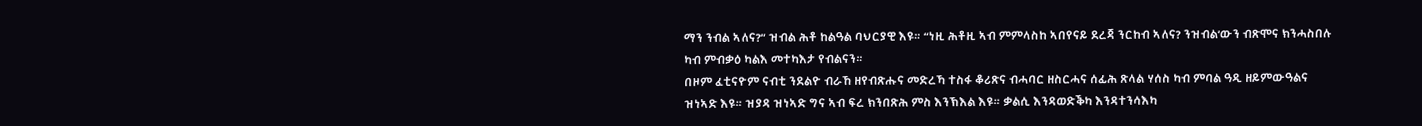ማን ንብል ኣለና?” ዝብል ሕቶ ከልዓል ባህርያዊ እዩ። “ነዚ ሕቶዚ ኣብ ምምላስከ ኣበየናይ ደረጃ ንርከብ ኣለና? ንዝብል’ውን ብጽሞና ክንሓስበሉ ካብ ምብቃዕ ካልእ መተካእታ የብልናን።
በዞም ፈቲናዮም ናብቲ ንደልዮ ብራኸ ዘየብጽሑና መድረኻ ተስፋ ቆሪጽና ብሓባር ዘስርሓና ሰፊሕ ጽላል ሃሰስ ካብ ምባል ዓዲ ዘይምውዓልና ዝነኣድ እዩ። ዝያዳ ዝነኣድ ግና ኣብ ፍረ ክንበጽሕ ምስ እንኽእል እዩ። ቃልሲ እንዳወድቕካ እንዳተንሳእካ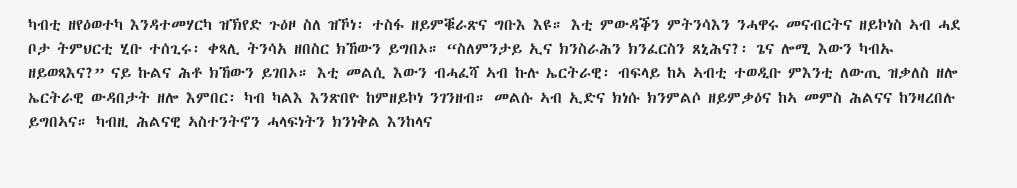ካብቲ ዘየዕወተካ እንዳተመሃርካ ዝኽየድ ጉዕዞ ስለ ዝኾነ፡ ተስፋ ዘይምቑራጽና ግቡእ እዩ። እቲ ምውዳቕን ምትንሳእን ንሓዋሩ መናብርትና ዘይኮነስ ኣብ ሓደ ቦታ ትምህርቲ ሂቡ ተሰጊሩ፡ ቀጻሊ ትንሳአ ዘበስር ክኸውን ይግበኦ። “ስለምንታይ ኢና ክንስራሕን ክንፈርስን ጸኒሕና?፡ ጌና ሎሚ እውን ካብኡ ዘይወጻእና?” ናይ ኩልና ሕቶ ክኸውን ይገበኦ። እቲ መልሲ እውን ብሓፈሻ ኣብ ኩሉ ኤርትራዊ፡ ብፍላይ ከኣ ኣብቲ ተወዲቡ ምእንቲ ለውጢ ዝቃለስ ዘሎ ኤርትራዊ ውዳበታት ዘሎ እምበር፡ ካብ ካልእ እንጽበዮ ከምዘይኮነ ንገንዘብ። መልሱ ኣብ ኢድና ክነሱ ክንምልሶ ዘይምቃዕና ከኣ መምስ ሕልናና ከንዛረበሉ ይግበኣና። ካብዚ ሕልናዊ ኣስተንትኖን ሓላፍነትን ክንነቅል እንከላና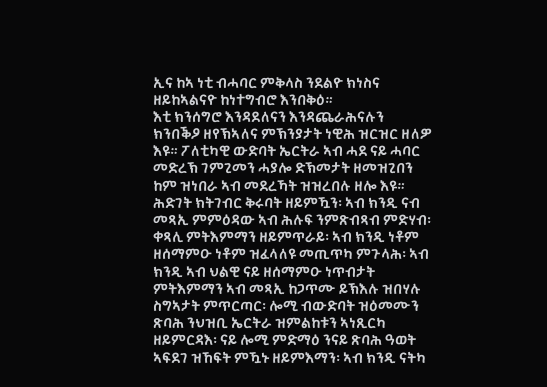ኢና ከኣ ነቲ ብሓባር ምቅላስ ንደልዮ ክነስና ዘይከኣልናዮ ከነተግብሮ እንበቅዕ።
እቲ ክንሰግሮ እንዳደለናን እንዳጨራሕናሉን ክንበቕዖ ዘየኽኣለና ምኽንያታት ነዊሕ ዝርዝር ዘለዎ እዩ። ፖለቲካዊ ውድባት ኤርትራ ኣብ ሓደ ናይ ሓባር መድረኽ ገምጊመን ሓያሎ ድኽመታት ዘመዝጊበን ከም ዝነበራ ኣብ መደረኻት ዝዝረበሉ ዘሎ እዩ። ሕድገት ክትገብር ቅሩባት ዘይምዃን፡ ኣብ ክንዲ ናብ መጻኢ ምምዕዳው ኣብ ሕሉፍ ንምጽብጻብ ምድሃብ፡ ቀጻሊ ምትእምማን ዘይምጥራይ፡ ኣብ ክንዲ ነቶም ዘሰማምዑ ነቶም ዝፈላለዩ መጢጥካ ምጉላሕ፡ ኣብ ክንዲ ኣብ ህልዊ ናይ ዘሰማምዑ ነጥብታት ምትእምማን ኣብ መጻኢ ከጋጥሙ ይኽእሉ ዝበሃሉ ስግኣታት ምጥርጣር፡ ሎሚ ብውድባት ዝዕመሙን ጽባሕ ንህዝቢ ኤርትራ ዝምልከቱን ኣነጺርካ ዘይምርዳእ፡ ናይ ሎሚ ምድማዕ ንናይ ጽባሕ ዓወት ኣፍደገ ዝኸፍት ምዃኑ ዘይምእማን፡ ኣብ ክንዲ ናትካ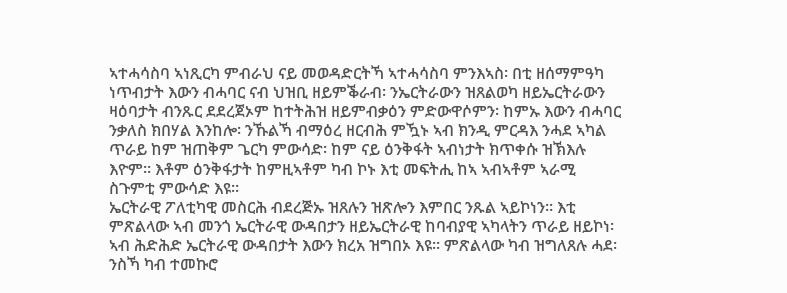ኣተሓሳስባ ኣነጺርካ ምብራህ ናይ መወዳድርትኻ ኣተሓሳስባ ምንእኣስ፡ በቲ ዘሰማምዓካ ነጥብታት እውን ብሓባር ናብ ህዝቢ ዘይምቕራብ፡ ንኤርትራውን ዝጸልወካ ዘይኤርትራውን ዛዕባታት ብንጹር ደደረጀኦም ከተትሕዝ ዘይምብቃዕን ምድውዋሶምን፡ ከምኡ እውን ብሓባር ንቃለስ ክበሃል እንከሎ፡ ንኹልኻ ብማዕረ ዘርብሕ ምዃኑ ኣብ ክንዲ ምርዳእ ንሓደ ኣካል ጥራይ ከም ዝጠቅም ጌርካ ምውሳድ፡ ከም ናይ ዕንቅፋት ኣብነታት ክጥቀሱ ዝኽእሉ እዮም። እቶም ዕንቅፋታት ከምዚኣቶም ካብ ኮኑ እቲ መፍትሒ ከኣ ኣብኣቶም ኣራሚ ስጉምቲ ምውሳድ እዩ።
ኤርትራዊ ፖለቲካዊ መስርሕ ብደረጅኡ ዝጸሉን ዝጽሎን እምበር ንጹል ኣይኮነን። እቲ ምጽልላው ኣብ መንጎ ኤርትራዊ ውዳበታን ዘይኤርትራዊ ከባብያዊ ኣካላትን ጥራይ ዘይኮነ፡ ኣብ ሕድሕድ ኤርትራዊ ውዳበታት እውን ክረአ ዝግበኦ እዩ። ምጽልላው ካብ ዝግለጸሉ ሓደ፡ ንስኻ ካብ ተመኩሮ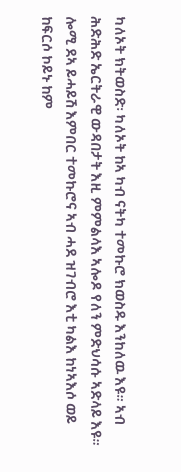ካለኦት ክትወስድ፡ ካለኦት ከኣ ካብ ናትካ ተመኩሮ ክወስዱ እንከለዉ እዩ። ኣብ ሕድሕድ ኤርትራዊ ውዳበታት እዚ ምምልላእ ኣሎዶ የለን ምድህሳሱ ኣድላይ እዩ። ሎሚ ደኣ ይሓይሽ እምበር ተመኩሮና ኣብ ሓደ ዝገብሮ እቲ ካልእ ከነኣእሶ ወይ ከፍርሶ ኮይኑ ከም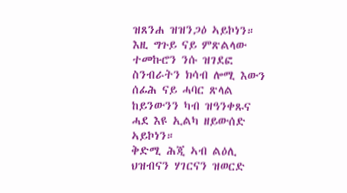ዝጸንሐ ዝዝንጋዕ ኣይኮነን። እዚ ግጉይ ናይ ምጽልላው ተመኩሮን ንሱ ዝገደፎ ስንብራትን ክሳብ ሎሚ እውን ሰፊሕ ናይ ሓባር ጽላል ከይንውንን ካብ ዝዓንቀጹና ሓደ እዩ ኢልካ ዘይውሰድ ኣይኮነን።
ቅድሚ ሕጂ ኣብ ልዕሊ ህዝብናን ሃገርናን ዝወርድ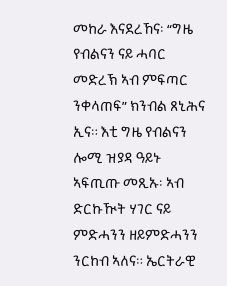መከራ እናደረኸና፡ “ግዜ የብልናን ናይ ሓባር መድረኽ ኣብ ምፍጣር ንቀላጠፍ” ክንብል ጸኒሕና ኢና። እቲ ግዜ የብልናን ሎሚ ዝያዳ ዓይኑ ኣፍጢጡ መጺኡ፡ ኣብ ድርኩዂት ሃገር ናይ ምድሓንን ዘይምድሓንን ንርከብ ኣለና። ኤርትራዊ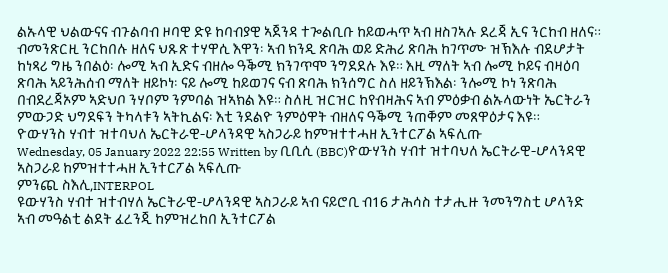ልኡላዊ ህልውናና ብጉልባብ ዞባዊ ድዩ ከባብያዊ ኣጀንዳ ተጐልቢቡ ከይወሓጥ ኣብ ዘስገኣሉ ደረጃ ኢና ንርከብ ዘለና። ብመንጽርዚ ንርከበሉ ዘለና ህጹጽ ተሃዋሲ እዋን፡ ኣብ ክንዲ ጽባሕ ወይ ድሕሪ ጽባሕ ከገጥሙ ዝኽእሉ ብደሆታት ከነጻሪ ግዜ ንበልዕ፡ ሎሚ ኣብ ኢድና ብዘሎ ዓቕሚ ክንገጥሞ ንግደደሉ እዩ። እዚ ማለት ኣብ ሎሚ ኮይና ብዛዕባ ጽባሕ ኣይንሕሰብ ማለት ዘይኮነ፡ ናይ ሎሚ ከይወገና ናብ ጽባሕ ክንሰግር ስለ ዘይንኽእል፡ ንሎሚ ኮነ ንጽባሕ በብደረጃኦም ኣድህቦ ንሃቦም ንምባል ዝኣክል እዩ። ስለዚ ዝርዝር ከየብዛሕና ኣብ ምዕቃብ ልኡላውነት ኤርትራን ምውጋድ ህግደፍን ትካላቱን ኣትኪልና፡ እቲ ንደልዮ ንምዕዋት ብዘለና ዓቕሚ ንጠቐም መጸዋዕታና እዩ።
ዮውሃንስ ሃብተ ዝተባህለ ኤርትራዊ-ሆላንዳዊ ኣስጋራይ ከምዝተተሓዘ ኢንተርፖል ኣፍሊጡ
Wednesday, 05 January 2022 22:55 Written by ቢቢሲ (BBC)ዮውሃንስ ሃብተ ዝተባህለ ኤርትራዊ-ሆላንዳዊ ኣስጋራይ ከምዝተተሓዘ ኢንተርፖል ኣፍሊጡ
ምንጪ ስእሊ,INTERPOL
ዩውሃንስ ሃብተ ዝተብሃለ ኤርትራዊ-ሆላንዳዊ ኣስጋራይ ኣብ ናይሮቢ ብ16 ታሕሳስ ተታሒዙ ንመንግስቲ ሆላንድ ኣብ መዓልቲ ልደት ፈረንጂ ከምዝረከበ ኢንተርፖል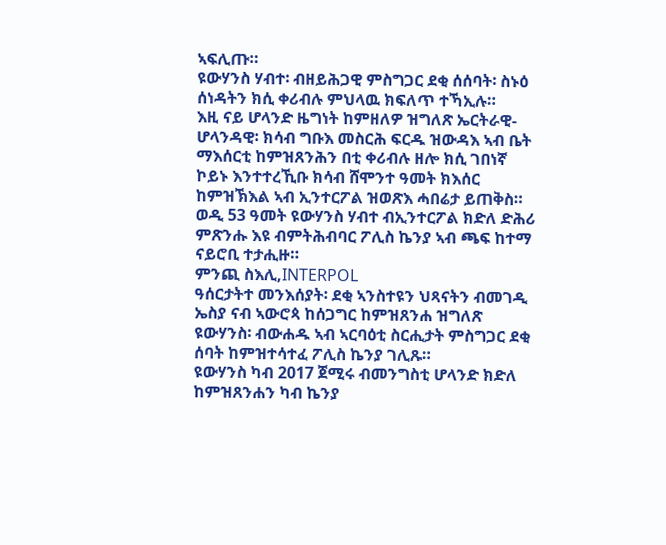ኣፍሊጡ።
ዩውሃንስ ሃብተ፡ ብዘይሕጋዊ ምስግጋር ደቂ ሰሰባት፡ ስኑዕ ሰነዳትን ክሲ ቀሪብሉ ምህላዉ ክፍለጥ ተኻኢሉ።
እዚ ናይ ሆላንድ ዜግነት ከምዘለዎ ዝግለጽ ኤርትራዊ-ሆላንዳዊ፡ ክሳብ ግቡእ መስርሕ ፍርዱ ዝውዳእ ኣብ ቤት ማእሰርቲ ከምዝጸንሕን በቲ ቀሪብሉ ዘሎ ክሲ ገበነኛ ኮይኑ እንተተረኺቡ ክሳብ ሸሞንተ ዓመት ክእሰር ከምዝኽእል ኣብ ኢንተርፖል ዝወጽእ ሓበሬታ ይጠቅስ።
ወዲ 53 ዓመት ዩውሃንስ ሃብተ ብኢንተርፖል ክድለ ድሕሪ ምጽንሑ እዩ ብምትሕብባር ፖሊስ ኬንያ ኣብ ጫፍ ከተማ ናይሮቢ ተታሒዙ።
ምንጪ ስእሊ,INTERPOL
ዓሰርታትተ መንእሰያት፡ ደቂ ኣንስተዩን ህጻናትን ብመገዲ ኤስያ ናብ ኣውሮጳ ከሰጋግር ከምዝጸንሐ ዝግለጽ ዩውሃንስ፡ ብውሐዱ ኣብ ኣርባዕቲ ስርሒታት ምስግጋር ደቂ ሰባት ከምዝተሳተፈ ፖሊስ ኬንያ ገሊጹ።
ዩውሃንስ ካብ 2017 ጀሚሩ ብመንግስቲ ሆላንድ ክድለ ከምዝጸንሐን ካብ ኬንያ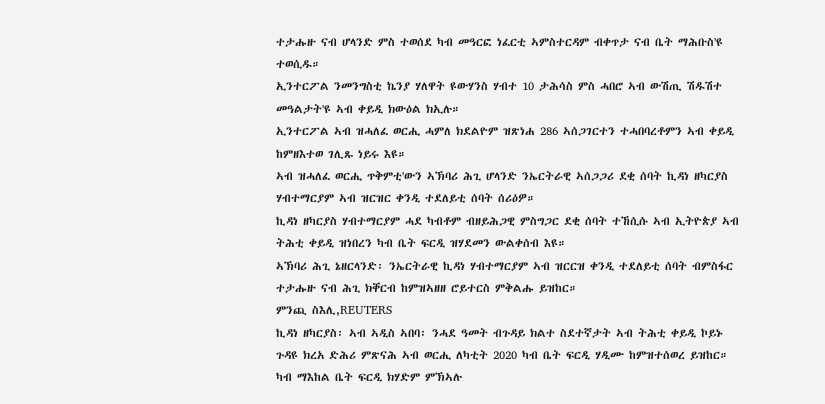ተታሑዙ ናብ ሆላንድ ምስ ተወሰደ ካብ መዓርፎ ነፈርቲ ኣምስተርዳም ብቀጥታ ናብ ቤት ማሕቡስ'ዩ ተወሲዱ።
ኢንተርፖል ንመንግስቲ ኬንያ ሃለዋት ዩውሃንስ ሃብተ 10 ታሕሳስ ምስ ሓበሮ ኣብ ውሽጢ ሽዱሽተ መዓልታት'ዩ ኣብ ቀይዲ ክውዕል ክኢሉ።
ኢንተርፖል ኣብ ዝሓለፈ ወርሒ ሓምለ ክደልዮም ዝጽነሐ 286 ኣሰጋገርተን ተሓበባረቶምን ኣብ ቀይዲ ከምዘእተወ ገሊጹ ነይሩ እዩ።
ኣብ ዝሓለፈ ወርሒ ጥቅምቲ'ውን ኣኽባሪ ሕጊ ሆላንድ ንኤርትራዊ ኣሰጋጋሪ ደቂ ሰባት ኪዳነ ዘካርያስ ሃብተማርያም ኣብ ዝርዝር ቀንዲ ተደለይቲ ሰባት ሰሪዕዎ።
ኪዳነ ዘካርያስ ሃብተማርያም ሓደ ካብቶም ብዘይሕጋዊ ምስግጋር ደቂ ሰባት ተኸሲሱ ኣብ ኢትዮጵያ ኣብ ትሕቲ ቀይዲ ዝነበረን ካብ ቤት ፍርዲ ዝሃደመን ውልቀሰብ እዩ።
ኣኽባሪ ሕጊ ኔዘርላንድ፡ ንኤርትራዊ ኪዳነ ሃብተማርያም ኣብ ዝርርዝ ቀንዲ ተደለይቲ ሰባት ብምስፋር ተታሑዙ ናብ ሕጊ ክቐርብ ከምዝኣዘዘ ሮይተርስ ምቅልሑ ይዝከር።
ምንጪ ስእሊ,REUTERS
ኪዳነ ዘካርያስ፡ ኣብ ኣዲስ ኣበባ፡ ንሓደ ዓመት ብጉዳይ ክልተ ስደተኛታት ኣብ ትሕቲ ቀይዲ ኮይኑ ጉዳዩ ክረአ ድሕሪ ምጽናሕ ኣብ ወርሒ ለካቲት 2020 ካብ ቤት ፍርዲ ሃዲሙ ከምዝተሰወረ ይዝከር።
ካብ ማእከል ቤት ፍርዲ ክሃድም ምኽኣሉ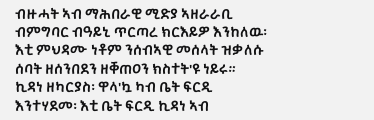ብዙሓት ኣብ ማሕበራዊ ሚድያ ኣዘራራቢ ብምግባር ብዓይኒ ጥርጣረ ክርእይዎ እንከለዉ፡ እቲ ምህዳሙ ነቶም ንሰብኣዊ መሰላት ዝቃለሱ ሰባት ዘሰንበደን ዘቐጠዐን ክስተት'ዩ ነይሩ።
ኪዳነ ዘካርያስ፡ ዋላ'ኳ ካብ ቤት ፍርዲ እንተሃደመ፡ እቲ ቤት ፍርዲ ኪዳነ ኣብ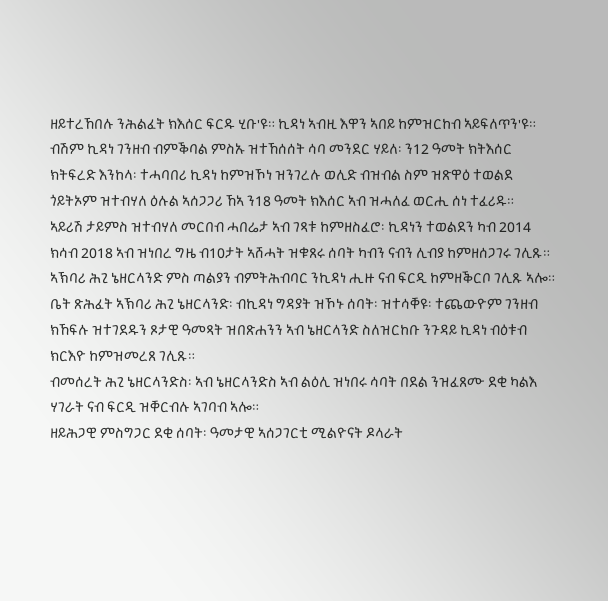ዘይተረኸበሉ ንሕልፈት ክእሰር ፍርዱ ሂቡ'ዩ። ኪዳነ ኣብዚ እዋን ኣበይ ከምዝርከብ ኣይፍለጥን'ዩ።
ብሽም ኪዳነ ገንዘብ ብምቕባል ምስኡ ዝተኸሰሰት ሳባ መንደር ሃይለ፡ ን12 ዓመት ክትእሰር ክትፍረድ እንከላ፡ ተሓባበሪ ኪዳነ ከምዝኾነ ዝንገረሉ ወሊድ ብዝብል ስም ዝጽዋዕ ተወልደ ጎይትኦም ዝተብሃለ ዕሉል ኣሰጋጋሪ ኸኣ ን18 ዓመት ክእሰር ኣብ ዝሓለፈ ወርሒ ሰነ ተፈሪዱ።
ኣይሪሽ ታይምስ ዝተብሃለ መርበብ ሓበሬታ ኣብ ገጻቱ ከምዘስፈሮ፡ ኪዳነን ተወልደን ካብ 2014 ክሳብ 2018 ኣብ ዝነበረ ግዜ ብ10ታት ኣሸሓት ዝቁጸሩ ሰባት ካብን ናብን ሊብያ ከምዘሰጋገሩ ገሊጹ።
ኣኽባሪ ሕጊ ኔዘርላንድ ምስ ጣልያን ብምትሕብባር ንኪዳነ ሒዙ ናብ ፍርዲ ከምዘቕርቦ ገሊጹ ኣሎ።
ቤት ጽሕፈት ኣኽባሪ ሕጊ ኔዘርላንድ፡ ብኪዳነ ግዳያት ዝኾኑ ሰባት፡ ዝተሳቐዩ፡ ተጨውዮም ገንዘብ ክኸፍሉ ዝተገደዱን ጾታዊ ዓመጻት ዝበጽሐንን ኣብ ኔዘርላንድ ስለዝርከቡ ንጉዳይ ኪዳነ ብዕቱብ ክርእዮ ከምዝመረጸ ገሊጹ።
ብመሰረት ሕጊ ኔዘርላንድስ፡ ኣብ ኔዘርላንድስ ኣብ ልዕሊ ዝነበሩ ሳባት በደል ንዝፈጸሙ ደቂ ካልእ ሃገራት ናብ ፍርዲ ዝቐርብሉ ኣገባብ ኣሎ።
ዘይሕጋዊ ምስግጋር ደቂ ሰባት፡ ዓመታዊ ኣሰጋገርቲ ሚልዮናት ዶላራት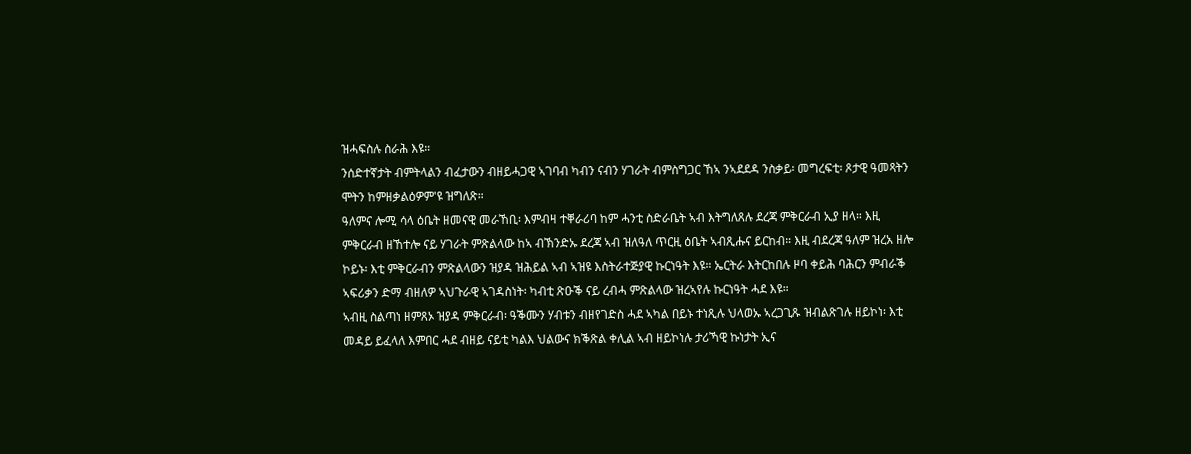ዝሓፍስሉ ስራሕ እዩ።
ንሰድተኛታት ብምትላልን ብፈታውን ብዘይሓጋዊ ኣገባብ ካብን ናብን ሃገራት ብምስግጋር ኸኣ ንኣደደዳ ንስቃይ፡ መግረፍቲ፡ ጾታዊ ዓመጻትን ሞትን ከምዘቃልዕዎም'ዩ ዝግለጽ።
ዓለምና ሎሚ ሳላ ዕቤት ዘመናዊ መራኸቢ፡ እምብዛ ተቐራሪባ ከም ሓንቲ ስድራቤት ኣብ እትግለጸሉ ደረጃ ምቅርራብ ኢያ ዘላ። እዚ ምቅርራብ ዘኸተሎ ናይ ሃገራት ምጽልላው ከኣ ብኽንድኡ ደረጃ ኣብ ዝለዓለ ጥርዚ ዕቤት ኣብጺሑና ይርከብ። እዚ ብደረጃ ዓለም ዝረአ ዘሎ ኮይኑ፡ እቲ ምቅርራብን ምጽልላውን ዝያዳ ዝሕይል ኣብ ኣዝዩ እስትራተጅያዊ ኩርነዓት እዩ። ኤርትራ እትርከበሉ ዞባ ቀይሕ ባሕርን ምብራቕ ኣፍሪቃን ድማ ብዘለዎ ኣህጉራዊ ኣገዳስነት፡ ካብቲ ጽዑቕ ናይ ረብሓ ምጽልላው ዝረኣየሉ ኩርነዓት ሓደ እዩ።
ኣብዚ ስልጣነ ዘምጸኦ ዝያዳ ምቅርራብ፡ ዓቕሙን ሃብቱን ብዘየገድስ ሓደ ኣካል በይኑ ተነጺሉ ህላወኡ ኣረጋጊጹ ዝብልጽገሉ ዘይኮነ፡ እቲ መዳይ ይፈላለ እምበር ሓደ ብዘይ ናይቲ ካልእ ህልውና ክቕጽል ቀሊል ኣብ ዘይኮነሉ ታሪኻዊ ኩነታት ኢና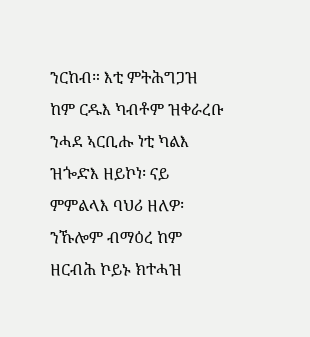ንርከብ። እቲ ምትሕግጋዝ ከም ርዱእ ካብቶም ዝቀራረቡ ንሓደ ኣርቢሑ ነቲ ካልእ ዝጐድእ ዘይኮነ፡ ናይ ምምልላእ ባህሪ ዘለዎ፡ ንኹሎም ብማዕረ ከም ዘርብሕ ኮይኑ ክተሓዝ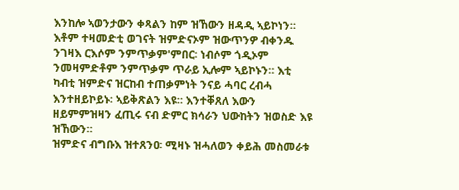እንከሎ ኣወንታውን ቀጻልን ከም ዝኸውን ዘዳዲ ኣይኮነን። እቶም ተዛመድቲ ወገናት ዝምድናኦም ዝውጥንዎ ብቀንዱ ንገዛእ ርእሶም ንምጥቃም'ምበር፡ ነብሶም ጎዲኦም ንመዛምድቶም ንምጥቃም ጥራይ ኢሎም ኣይኮኑን። እቲ ካብቲ ዝምድና ዝርከብ ተጠቃምነት ንናይ ሓባር ረብሓ እንተዘይኮይኑ፡ ኣይቅጽልን እዩ። እንተቐጸለ እውን ዘይምምዝዛን ፈጢሩ ናብ ድምር ክሳራን ህውከትን ዝወስድ እዩ ዝኸውን።
ዝምድና ብግቡእ ዝተጸንዐ፡ ሚዛኑ ዝሓለወን ቀይሕ መስመራቱ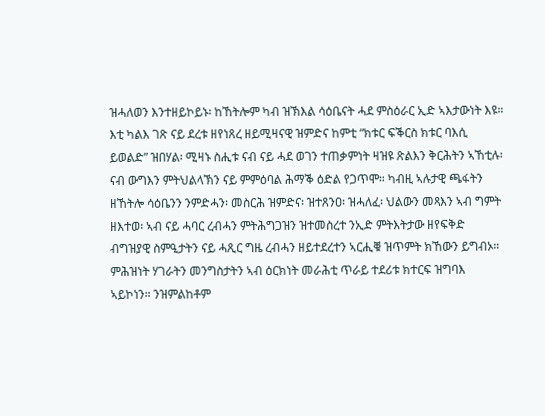ዝሓለወን እንተዘይኮይኑ፡ ከኸትሎም ካብ ዝኽእል ሳዕቤናት ሓደ ምስዕራር ኢድ ኣእታውነት እዩ። እቲ ካልእ ገጽ ናይ ደረቱ ዘየነጸረ ዘይሚዛናዊ ዝምድና ከምቲ “ክቱር ፍቕርስ ክቱር ባእሲ ይወልድ” ዝበሃል፡ ሚዛኑ ስሒቱ ናብ ናይ ሓደ ወገን ተጠቃምነት ዛዝዩ ጽልእን ቅርሕትን ኣኸቲሉ፡ ናብ ውግእን ምትህልላኽን ናይ ምምዕባል ሕማቕ ዕድል የጋጥሞ። ካብዚ ኣሉታዊ ጫፋትን ዘኸትሎ ሳዕቤንን ንምድሓን፡ መስርሕ ዝምድና፡ ዝተጸንዐ፡ ዝሓለፈ፡ ህልውን መጻእን ኣብ ግምት ዘእተወ፡ ኣብ ናይ ሓባር ረብሓን ምትሕግጋዝን ዝተመስረተ ንኢድ ምትእትታው ዘየፍቅድ ብግዝያዊ ስምዒታትን ናይ ሓጺር ግዜ ረብሓን ዘይተደረተን ኣርሒቑ ዝጥምት ክኸውን ይግብኦ። ምሕዝነት ሃገራትን መንግስታትን ኣብ ዕርክነት መራሕቲ ጥራይ ተደሪቱ ክተርፍ ዝግባእ ኣይኮነን። ንዝምልከቶም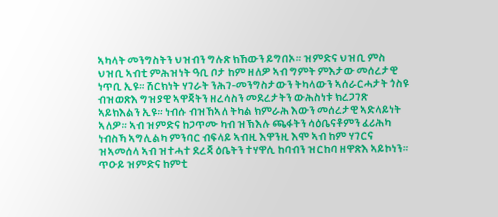ኣካላት መንግስትን ህዝብን ግሉጽ ክኸውን ይግበኦ። ዝምድና ህዝቢ ምስ ህዝቢ ኣብቲ ምሕዝነት ዓቢ ቦታ ከም ዘለዎ ኣብ ግምት ምእታው መሰረታዊ ነጥቢ ኢዩ። ሽርክነት ሃገራት ንሕገ-መንግስታውን ትካላውን ኣሰራርሓታት ጎስዩ ብዝወጽእ ግዝያዊ ኣዋጃትን ዘረሳስን መደረታትን ውሕስነቱ ክረጋገጽ ኣይክእልን ኢዩ። ነብሱ ብዝኸኣለ ትካል ክምራሕ እውን መሰረታዊ ኣድላይነት ኣለዎ። ኣብ ዝምድና ከጋጥሙ ካብ ዝኽእሉ ጫፋትን ሳዕቤናቶምን ፈሪሕካ ነብስኻ ኣግሊልካ ምንባር ብፍላይ ኣብዚ እዋንዚ እሞ ኣብ ከም ሃገርና ዝኣመሰላ ኣብ ዝተሓተ ደረጃ ዕቤትን ተሃዋሲ ከባብን ዝርከባ ዘዋጽእ ኣይኮነን።
ጥዑይ ዝምድና ከምቲ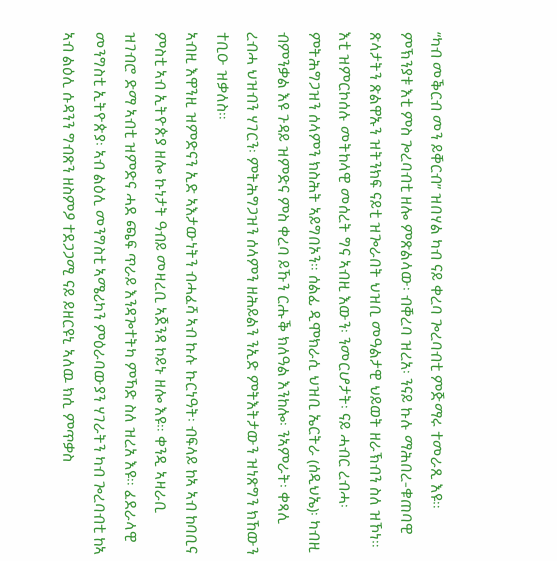“ካብ መቕርብ መን ይቐርብ” ዝበሃል ካብ ናይ ቀረባ ጐረባብቲ ምጅማሩ ተመራጺ እዩ። ምኽንያቱ እቲ ምስ ጐረባብቲ ዘሎ ምጽልላው፡ ብቐረባ ዝረአ፡ ንናይ ኩሉ ማሕበረ-ቁጠባዊ ጽላታትን ጽልዋኡን ዝትንክፍ ናይቲ ዝጐራበት ህዝቢ መዓልታዊ ህይወት ዘራኽብን ስለ ዝኾነ። እቲ ዝምርኮሰሉ መትከላዊ መሰረት ግና ኣብዚ እውን፡ ንመርሆታት፡ ናይ ሓብር ረብሓ፡ ምትሕግጋዝን ሰላምን ክስሕት ኣይግበኦን። ሰልፊ ዲሞክራሲ ህዝቢ ኤርትራ (ሰዲህኤ)፡ ካብዚ ብምንቃል እዩ ጉዳይ ዝምድና ምስ ቀረባ ይኹን ርሑቕ ክለዓል እንከሎ፡ ንኣምራት፡ ቀጻሊ ረብሓ ህዝብን ሃገርን፡ ምትሕግጋዝን ሰላምን ዘሕይልን ንኢድ ምትእትታውን ዝነጽግን ክኸውን ተቢዑ ዝቃለስ።
ኣብዚ እዋንዚ ዝምድናን ኢድ ኣእታውነትን ብሓፈሻ ኣብ ኩሉ ኩርነዓት፡ ብፍላይ ከኣ ኣብ ከባቢና ምስቲ ኣብ ኢትዮጵያ ዘሎ ኩነታት ዓብይ መዛረቢ ኣጀንዳ ኮይኑ ዘሎ እዩ። ቀንዲ ኣዛራቢ ዝገብሮ ድማ ኣብቲ ዝምድና ሓደ ጫፍ ጥራይ እንዳጐተትካ ምኻድ ስለ ዝረአ እዩ። ፈደራላዊ መንግስቲ ኢትዮጵያ፡ ኣብ ልዕሊ መንግስቲ ኣሜሪካን ምዕራባውያን ሃገራትን ካብ ጐረባብቲ ከኣ ኣብ ልዕሊ ሱዳንን ግብጽን ዘስምዖ ተደጋጋሚ ናይ ይዘርዩኒ ኣለዉ ክሲ ምጥቃስ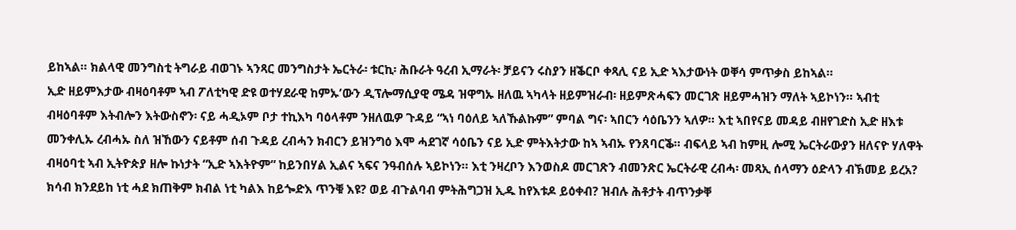ይከኣል። ክልላዊ መንግስቲ ትግራይ ብወገኑ ኣንጻር መንግስታት ኤርትራ፡ ቱርኪ፡ ሕቡራት ዓረብ ኢማራት፡ ቻይናን ሩስያን ዘቕርቦ ቀጻሊ ናይ ኢድ ኣእታውነት ወቐሳ ምጥቃስ ይከኣል።
ኢድ ዘይምእታው ብዛዕባቶም ኣብ ፖለቲካዊ ድዩ ወተሃደራዊ ከምኡ’ውን ዲፕሎማሲያዊ ሜዳ ዝዋግኡ ዘለዉ ኣካላት ዘይምዝራብ፡ ዘይምጽሓፍን መርገጽ ዘይምሓዝን ማለት ኣይኮነን። ኣብቲ ብዛዕባቶም እትብሎን እትውስኖን፡ ናይ ሓዲኦም ቦታ ተኪእካ ባዕላቶም ንዘለዉዎ ጉዳይ “ኣነ ባዕለይ ኣለኹልኩም” ምባል ግና፡ ኣበርን ሳዕቤንን ኣለዎ። እቲ ኣበየናይ መዳይ ብዘየገድስ ኢድ ዘእቱ መንቀሊኡ ረብሓኡ ስለ ዝኸውን ናይቶም ሰብ ጉዳይ ረብሓን ክብርን ይዝንግዕ እሞ ሓደገኛ ሳዕቤን ናይ ኢድ ምትእትታው ከኣ ኣብኡ የንጸባርቕ። ብፍላይ ኣብ ከምዚ ሎሚ ኤርትራውያን ዘለናዮ ሃለዋት ብዛዕባቲ ኣብ ኢትዮጵያ ዘሎ ኩነታት “ኢድ ኣእትዮም” ከይንበሃል ኢልና ኣፍና ንዓብሰሉ ኣይኮነን። እቲ ንዛረቦን እንወስዶ መርገጽን ብመንጽር ኤርትራዊ ረብሓ፡ መጻኢ ሰላማን ዕድላን ብኽመይ ይረአ? ክሳብ ክንደይከ ነቲ ሓደ ክጠቅም ክብል ነቲ ካልእ ከይጐድእ ጥንቑ እዩ? ወይ ብጉልባብ ምትሕግጋዝ ኢዱ ከየእቱዶ ይዕቀብ? ዝብሉ ሕቶታት ብጥንቃቐ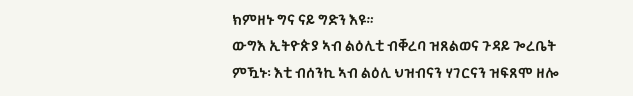ክምዘኑ ግና ናይ ግድን እዩ።
ውግእ ኢትዮጵያ ኣብ ልዕሊቲ ብቐረባ ዝጸልወና ጉዳይ ጐረቤት ምዃኑ፡ እቲ ብሰንኪ ኣብ ልዕሊ ህዝብናን ሃገርናን ዝፍጸሞ ዘሎ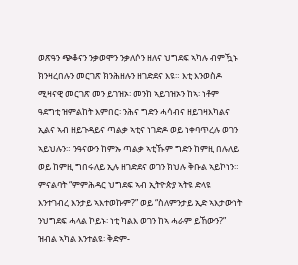ወጽዓን ጭቆናን ንቃወሞን ንቃለሶን ዘለና ህግደፍ ኣካሉ ብምዃኑ ክንዛረበሉን መርገጽ ክንሕዘሉን ዘገድደና እዩ። እቲ እንወስዶ ሚዛናዊ መርገጽ መን ይገዝኦ፡ መንከ ኣይገዝኦን ከኣ፡ ነቶም ዓደግቲ ዝምልከት እምበር፡ ንሕና ግድን ሓሳብና ዘይገዛእካልና ኢልና ኣብ ዘይጉዳይና ጣልቃ ኣቲና ነገድዶ ወይ ነቀባጥረሉ ወገን ኣይህሉን። ንዓናውን ከምኡ ጣልቃ ኣቲኹም ግድን ከምዚ በሉለይ ወይ ከምዚ ግበሩለይ ኢሉ ዘገድደና ወገን ክህሉ ቅቡል ኣይኮነን። ምናልባት “ምምሕዳር ህግደፍ ኣብ ኢትዮጵያ ኣትዩ ድላዩ እንተገብረ እንታይ ኣእተወኩም?” ወይ “ስለምንታይ ኢድ ኣእታውነት ንህግደፍ ሓላል ኮይኑ፡ ነቲ ካልእ ወገን ከኣ ሓራም ይኸውን?” ዝብል ኣካል እንተልዩ፡ ቅድም-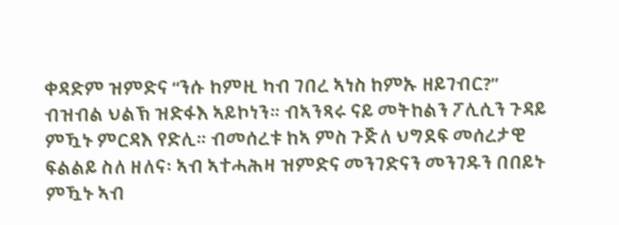ቀዳድም ዝምድና “ንሱ ከምዚ ካብ ገበረ ኣነስ ከምኡ ዘይገብር?” ብዝብል ህልኽ ዝድፋእ ኣይኮነን። ብኣንጻሩ ናይ መትከልን ፖሊሲን ጉዳይ ምዃኑ ምርዳእ የድሊ። ብመሰረቱ ከኣ ምስ ጉጅለ ህግደፍ መሰረታዊ ፍልልይ ስለ ዘለና፡ ኣብ ኣተሓሕዛ ዝምድና መንገድናን መንገዱን በበይኑ ምዃኑ ኣብ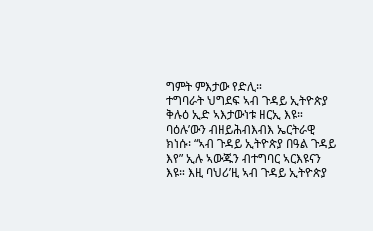ግምት ምእታው የድሊ።
ተግባራት ህግደፍ ኣብ ጉዳይ ኢትዮጵያ ቅሉዕ ኢድ ኣእታውነቱ ዘርኢ እዩ። ባዕሉ’ውን ብዘይሕብእብእ ኤርትራዊ ክነሱ፡ “ኣብ ጉዳይ ኢትዮጵያ በዓል ጉዳይ እየ” ኢሉ ኣውጁን ብተግባር ኣርእዩናን እዩ። እዚ ባህሪ’ዚ ኣብ ጉዳይ ኢትዮጵያ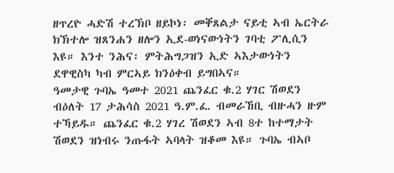ዘጥረዮ ሓድሽ ተረኽቦ ዘይኮነ፡ መቐጸልታ ናይቲ ኣብ ኤርትራ ክኽተሎ ዝጸንሐን ዘሎን ኢደ-ወነናውነትን ገባቲ ፖሊሲን እዩ። እንተ ንሕና፡ ምትሕግጋዝን ኢድ ኣእታውነትን ደዋዊስካ ካብ ምርኣይ ክንዕቀብ ይግበኣና።
ዓመታዊ ጉባኤ ዓመተ 2021 ጨንፈር ቁ.2 ሃገር ሽወደን ብዕለት 17 ታሕሳስ 2021 ዓ.ም.ፈ. ብመራኸቢ ብዙሓን ዙም ተኻይዱ። ጨንፈር ቁ.2 ሃገረ ሽወደን ኣብ 8ተ ከተማታት ሽወደን ዝነብሩ ንጡፋት ኣባላት ዝቆመ እዩ። ጉባኤ ብኣቦ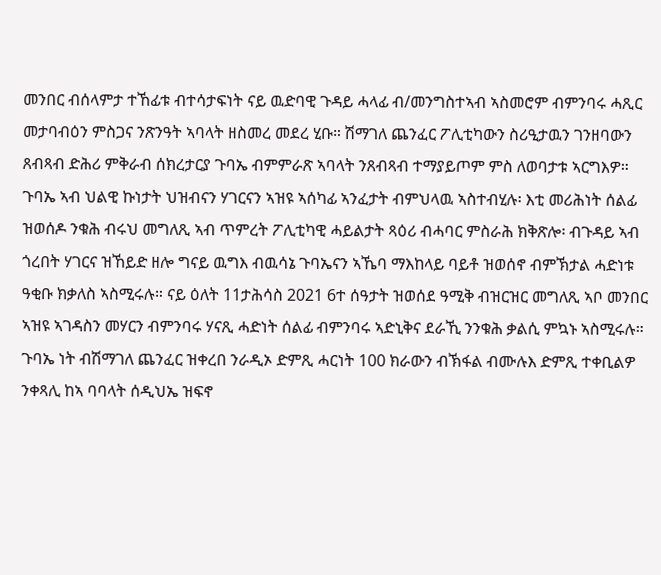መንበር ብሰላምታ ተኸፊቱ ብተሳታፍነት ናይ ዉድባዊ ጉዳይ ሓላፊ ብ/መንግስተኣብ ኣስመሮም ብምንባሩ ሓጺር መታባብዕን ምስጋና ንጽንዓት ኣባላት ዘስመረ መደረ ሂቡ። ሽማገለ ጨንፈር ፖሊቲካውን ስሪዒታዉን ገንዘባውን ጸብጻብ ድሕሪ ምቅራብ ሰክረታርያ ጉባኤ ብምምራጽ ኣባላት ንጸብጻብ ተማያይጦም ምስ ለወባታቱ ኣርግእዎ። ጉባኤ ኣብ ህልዊ ኩነታት ህዝብናን ሃገርናን ኣዝዩ ኣሰካፊ ኣንፈታት ብምህላዉ ኣስተብሂሉ፡ እቲ መሪሕነት ሰልፊ ዝወሰዶ ንቁሕ ብሩህ መግለጺ ኣብ ጥምረት ፖሊቲካዊ ሓይልታት ጻዕሪ ብሓባር ምስራሕ ክቅጽሎ፡ ብጉዳይ ኣብ ጎረበት ሃገርና ዝኸይድ ዘሎ ግናይ ዉግእ ብዉሳኔ ጉባኤናን ኣኼባ ማእከላይ ባይቶ ዝወሰኖ ብምኽታል ሓድነቱ ዓቂቡ ክቃለስ ኣስሚሩሉ። ናይ ዕለት 11ታሕሳስ 2021 6ተ ሰዓታት ዝወሰደ ዓሚቅ ብዝርዝር መግለጺ ኣቦ መንበር ኣዝዩ ኣገዳስን መሃርን ብምንባሩ ሃናጺ ሓድነት ሰልፊ ብምንባሩ ኣድኒቅና ደራኺ ንንቁሕ ቃልሲ ምኳኑ ኣስሚሩሉ። ጉባኤ ነት ብሽማገለ ጨንፈር ዝቀረበ ንራዲኦ ድምጺ ሓርነት 100 ክራውን ብኽፋል ብሙሉእ ድምጺ ተቀቢልዎ ንቀጻሊ ከኣ ባባላት ሰዲህኤ ዝፍኖ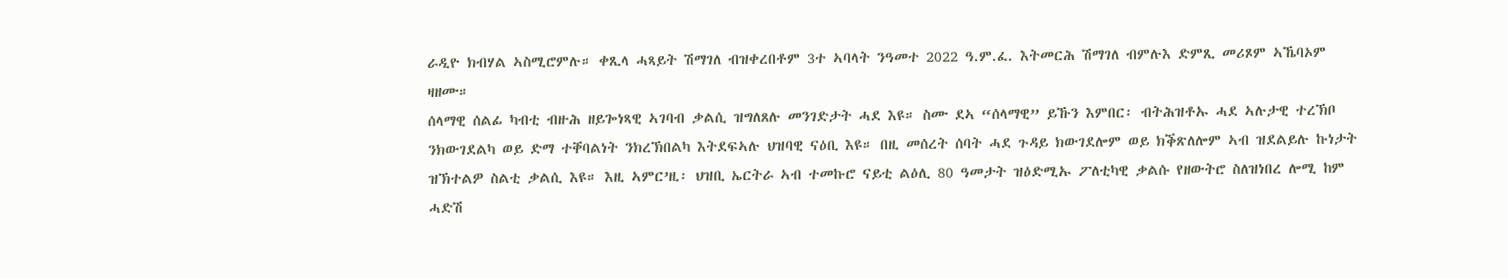ራዲዮ ክብሃል ኣስሚሮምሉ። ቀጺላ ሓጻይት ሽማገለ ብዝቀረበቶም 3ተ ኣባላት ንዓመተ 2022 ዓ.ም.ፈ. እትመርሕ ሽማገለ ብምሉእ ድምጺ መሪጾም ኣኼባኦም ዛዘሙ።
ሰላማዊ ሰልፊ ካብቲ ብዙሕ ዘይጐነጻዊ ኣገባብ ቃልሲ ዝግለጸሉ መንገድታት ሓደ እዩ። ስሙ ደኣ “ሰላማዊ” ይኹን እምበር፡ ብትሕዝቶኡ ሓደ ኣሉታዊ ተረኽቦ ንክውገደልካ ወይ ድማ ተቐባልነት ንክረኽበልካ እትደፍኣሉ ህዝባዊ ናዕቢ እዩ። በዚ መሰረት ሰባት ሓደ ጉዳይ ክውገደሎም ወይ ክቕጽለሎም ኣብ ዝደልይሉ ኩነታት ዝኽተልዎ ስልቲ ቃልሲ እዩ። እዚ ኣምር’ዚ፡ ህዝቢ ኤርትራ ኣብ ተመኩሮ ናይቲ ልዕሊ 80 ዓመታት ዝዕድሚኡ ፖለቲካዊ ቃልሱ የዘውትሮ ስለዝነበረ ሎሚ ከም ሓድሽ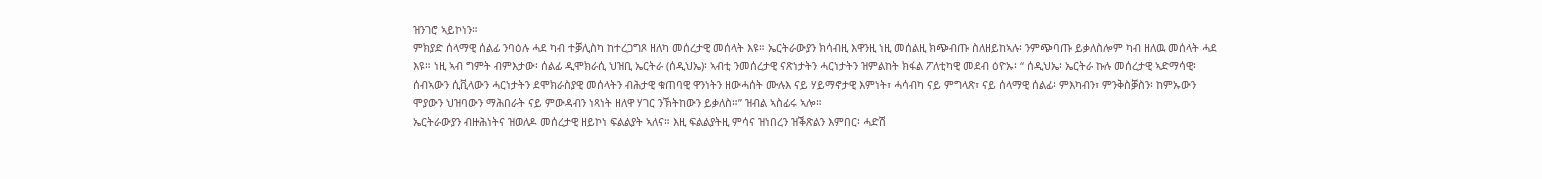ዝንገሮ ኣይኮነን።
ምክያድ ሰላማዊ ሰልፊ ንባዕሉ ሓደ ካብ ተቓሊስካ ከተረጋግጾ ዘለካ መሰረታዊ መሰላት እዩ። ኤርትራውያን ክሳብዚ እዋንዚ ነዚ መሰልዚ ክጭብጡ ስለዘይከኣሉ፡ ንምጭባጡ ይቃለስሎም ካብ ዘለዉ መሰላት ሓደ እዩ። ነዚ ኣብ ግምት ብምእታው፡ ሰልፊ ዲሞክራሲ ህዝቢ ኤርትራ (ሰዲህኤ)፡ ኣብቲ ንመሰረታዊ ናጽነታትን ሓርነታትን ዝምልከት ክፋል ፖለቲካዊ መደብ ዕዮኡ፡ “ ሰዲህኤ፡ ኤርትራ ኩሉ መሰረታዊ ኣድማሳዊ፡ ሰብኣውን ሲቪላውን ሓርነታትን ደሞክራስያዊ መሰላትን ብሕታዊ ቁጠባዊ ዋንነትን ዘውሓሰት ሙሉእ ናይ ሃይማኖታዊ እምነት፣ ሓሳብካ ናይ ምግላጽ፣ ናይ ሰላማዊ ሰልፊ፡ ምእካብን፣ ምንቅስቓስን፡ ከምኡውን ሞያውን ህዝባውን ማሕበራት ናይ ምውዳብን ነጻነት ዘለዋ ሃገር ንኽትከውን ይቃለስ።” ዝብል ኣስፊሩ ኣሎ።
ኤርትራውያን ብዙሕነትና ዝወለዶ መሰረታዊ ዘይኮነ ፍልልያት ኣለና። እዚ ፍልልያትዚ ምሳና ዝነበረን ዝቕጽልን እምበር፡ ሓድሽ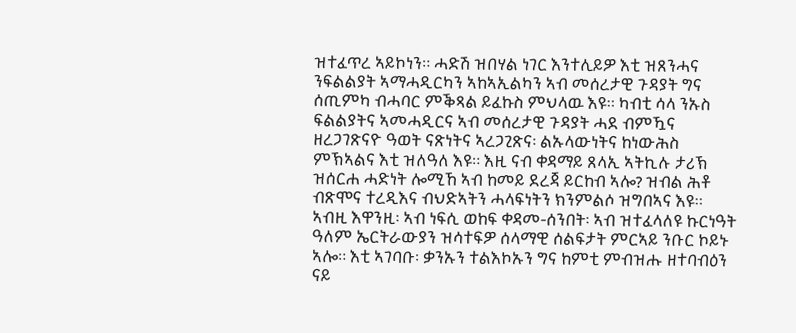ዝተፈጥረ ኣይኮነን። ሓድሽ ዝበሃል ነገር እንተሊይዎ እቲ ዝጸንሓና ንፍልልያት ኣማሓዲርካን ኣከኣኢልካን ኣብ መሰረታዊ ጉዳያት ግና ሰጢምካ ብሓባር ምቕጻል ይፈኩስ ምህላዉ እዩ። ካብቲ ሳላ ንኡስ ፍልልያትና ኣመሓዲርና ኣብ መሰረታዊ ጉዳያት ሓደ ብምዃና ዘረጋገጽናዮ ዓወት ናጽነትና ኣረጋጊጽና፡ ልኡላውነትና ከነውሕስ ምኽኣልና እቲ ዝለዓለ እዩ። እዚ ናብ ቀዳማይ ጸላኢ ኣትኪሉ ታሪኽ ዝሰርሐ ሓድነት ሎሚኸ ኣብ ከመይ ደረጃ ይርከብ ኣሎ? ዝብል ሕቶ ብጽሞና ተረዲእና ብህድኣትን ሓላፍነትን ክንምልሶ ዝግበኣና እዩ።
ኣብዚ እዋንዚ፡ ኣብ ነፍሲ ወከፍ ቀዳመ-ሰንበት፡ ኣብ ዝተፈላለዩ ኩርነዓት ዓለም ኤርትራውያን ዝሳተፍዎ ሰላማዊ ሰልፍታት ምርኣይ ንቡር ኮይኑ ኣሎ። እቲ ኣገባቡ፡ ቃንኡን ተልእኮኡን ግና ከምቲ ምብዝሑ ዘተባብዕን ናይ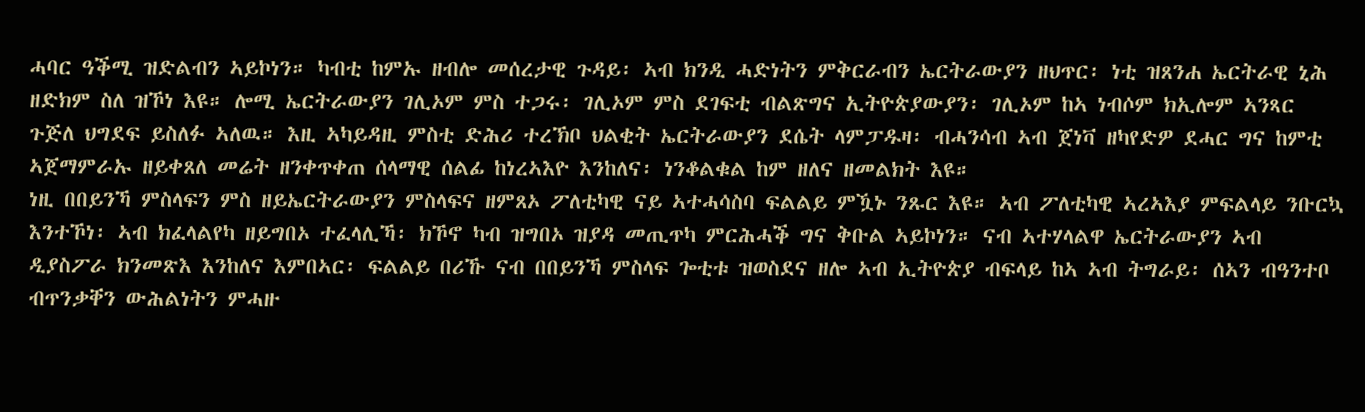ሓባር ዓቕሚ ዝድልብን ኣይኮነን። ካብቲ ከምኡ ዘብሎ መሰረታዊ ጉዳይ፡ ኣብ ክንዲ ሓድነትን ምቅርራብን ኤርትራውያን ዘህጥር፡ ነቲ ዝጸንሐ ኤርትራዊ ኒሕ ዘድክም ስለ ዝኾነ እዩ። ሎሚ ኤርትራውያን ገሊኦም ምስ ተጋሩ፡ ገሊኦም ምስ ደገፍቲ ብልጽግና ኢትዮጵያውያን፡ ገሊኦም ከኣ ነብሶም ክኢሎም ኣንጻር ጉጅለ ህግደፍ ይስለፉ ኣለዉ። እዚ ኣካይዳዚ ምስቲ ድሕሪ ተረኽቦ ህልቂት ኤርትራውያን ደሴት ላምፓዱዛ፡ ብሓንሳብ ኣብ ጀነቫ ዘካየድዎ ደሓር ግና ከምቲ ኣጀማምራኡ ዘይቀጸለ መሬት ዘንቀጥቀጠ ሰላማዊ ሰልፊ ከነረኣእዮ እንከለና፡ ነንቆልቁል ከም ዘለና ዘመልክት እዩ።
ነዚ በበይንኻ ምስላፍን ምስ ዘይኤርትራውያን ምስላፍና ዘምጸኦ ፖለቲካዊ ናይ ኣተሓሳስባ ፍልልይ ምዃኑ ንጹር እዩ። ኣብ ፖለቲካዊ ኣረኣእያ ምፍልላይ ንቡርኳ እንተኾነ፡ ኣብ ክፈላልየካ ዘይግበኦ ተፈላሊኻ፡ ክኾኖ ካብ ዝግበኦ ዝያዳ መጢጥካ ምርሕሓቕ ግና ቅቡል ኣይኮነን። ናብ ኣተሃላልዋ ኤርትራውያን ኣብ ዲያስፖራ ክንመጽእ እንከለና እምበኣር፡ ፍልልይ በሪኹ ናብ በበይንኻ ምስላፍ ጐቲቱ ዝወስደና ዘሎ ኣብ ኢትዮጵያ ብፍላይ ከኣ ኣብ ትግራይ፡ ሰኣን ብዓንተቦ ብጥንቃቐን ውሕልነትን ምሓዙ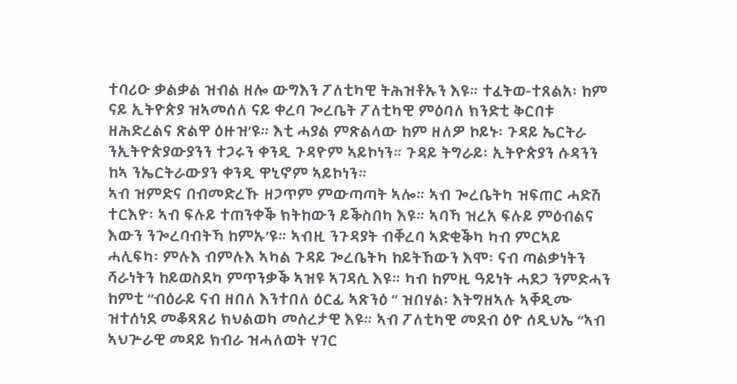ተባሪዑ ቃልቃል ዝብል ዘሎ ውግእን ፖለቲካዊ ትሕዝቶኡን እዩ። ተፈትወ-ተጸልአ፡ ከም ናይ ኢትዮጵያ ዝኣመሰለ ናይ ቀረባ ጐረቤት ፖለቲካዊ ምዕባለ ክንድቲ ቅርበቱ ዘሕድረልና ጽልዋ ዕዙዝ’ዩ። እቲ ሓያል ምጽልላው ከም ዘለዎ ኮይኑ፡ ጉዳይ ኤርትራ ንኢትዮጵያውያንን ተጋሩን ቀንዲ ጉዳዮም ኣይኮነን። ጉዳይ ትግራይ፡ ኢትዮጵያን ሱዳንን ከኣ ንኤርትራውያን ቀንዲ ዋኒኖም ኣይኮነን።
ኣብ ዝምድና በብመድረኹ ዘጋጥም ምውጣጣት ኣሎ። ኣብ ጐረቤትካ ዝፍጠር ሓድሽ ተርእዮ፡ ኣብ ፍሉይ ተጠንቀቕ ክትከውን ይቕስበካ እዩ። ኣባኻ ዝረአ ፍሉይ ምዕብልና እውን ንጐረባብትኻ ከምኡ’ዩ። ኣብዚ ንጉዳያት ብቐረባ ኣድቂቕካ ካብ ምርኣይ ሓሊፍካ፡ ምሉእ ብምሉእ ኣካል ጉዳይ ጐረቤትካ ከይትኸውን እሞ፡ ናብ ጣልቃነትን ሻራነትን ከይወስደካ ምጥንቃቕ ኣዝዩ ኣገዳሲ እዩ። ካብ ከምዚ ዓይነት ሓደጋ ንምድሓን ከምቲ “ብዕራይ ናብ ዘበለ እንተበለ ዕርፊ ኣጽንዕ ” ዝበሃል፡ እትግዘኣሉ ኣቐዲሙ ዝተሰነደ መቆጻጸሪ ክህልወካ መሰረታዊ እዩ። ኣብ ፖለቲካዊ መደብ ዕዮ ሰዲህኤ “ኣብ ኣህጕራዊ መዳይ ክብራ ዝሓለወት ሃገር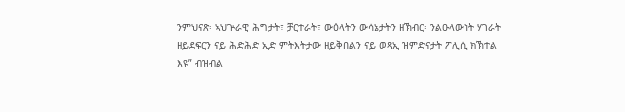ንምህናጽ፡ ኣህጕራዊ ሕግታት፣ ቻርተራት፣ ውዕላትን ውሳኔታትን ዘኽብር፡ ንልዑላውነት ሃገራት ዘይደፍርን ናይ ሕድሕድ ኢድ ምትእትታው ዘይቅበልን ናይ ወጻኢ ዝምድናታት ፖሊሲ ክኽተል እዩ” ብዝብል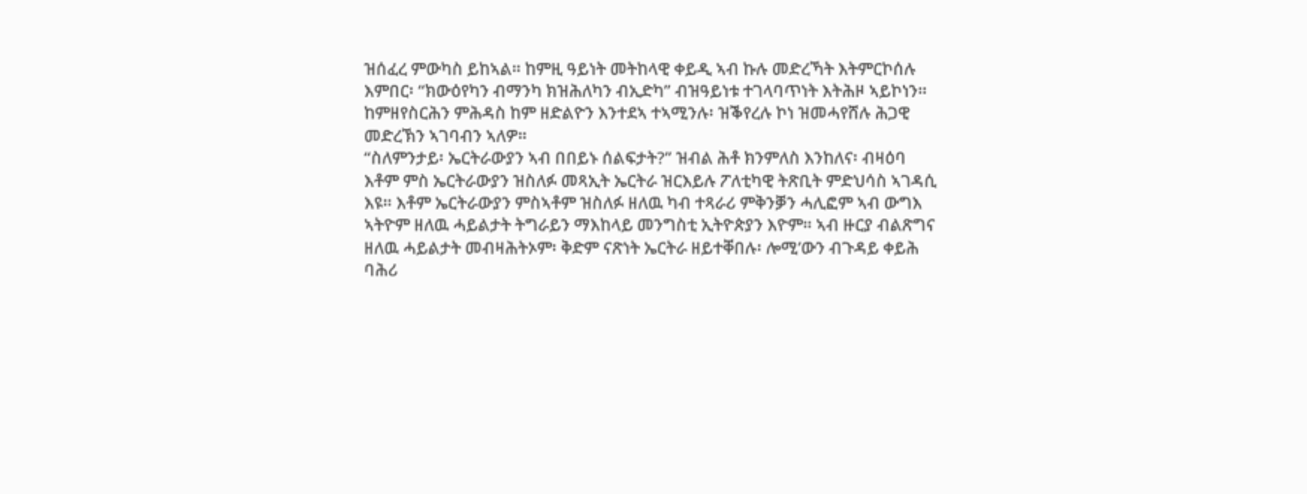ዝሰፈረ ምውካስ ይከኣል። ከምዚ ዓይነት መትከላዊ ቀይዲ ኣብ ኩሉ መድረኻት እትምርኮሰሉ እምበር፡ “ክውዕየካን ብማንካ ክዝሕለካን ብኢድካ” ብዝዓይነቱ ተገላባጥነት እትሕዞ ኣይኮነን። ከምዘየስርሕን ምሕዳስ ከም ዘድልዮን እንተደኣ ተኣሚንሉ፡ ዝቕየረሉ ኮነ ዝመሓየሸሉ ሕጋዊ መድረኽን ኣገባብን ኣለዎ።
“ስለምንታይ፡ ኤርትራውያን ኣብ በበይኑ ሰልፍታት?” ዝብል ሕቶ ክንምለስ እንከለና፡ ብዛዕባ እቶም ምስ ኤርትራውያን ዝስለፉ መጻኢት ኤርትራ ዝርእይሉ ፖለቲካዊ ትጽቢት ምድህሳስ ኣገዳሲ እዩ። እቶም ኤርትራውያን ምስኣቶም ዝስለፉ ዘለዉ ካብ ተጻራሪ ምቅንቓን ሓሊፎም ኣብ ውግእ ኣትዮም ዘለዉ ሓይልታት ትግራይን ማእከላይ መንግስቲ ኢትዮጵያን እዮም። ኣብ ዙርያ ብልጽግና ዘለዉ ሓይልታት መብዛሕትኦም፡ ቅድም ናጽነት ኤርትራ ዘይተቐበሉ፡ ሎሚ’ውን ብጉዳይ ቀይሕ ባሕሪ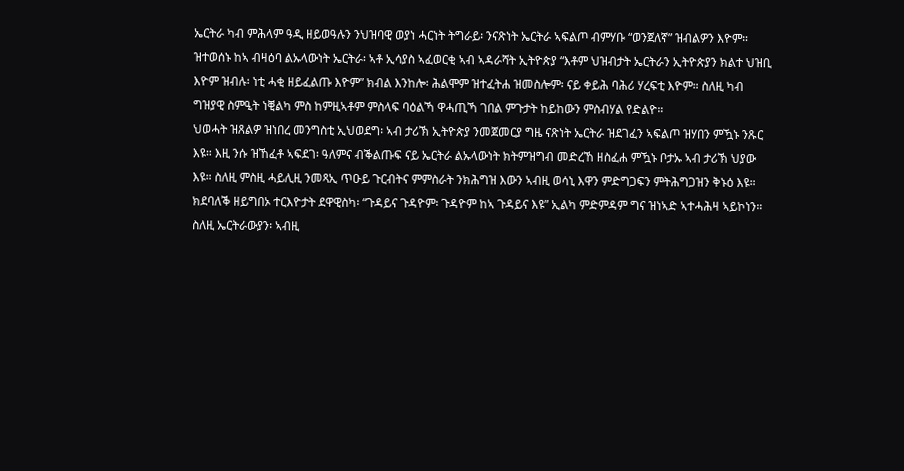ኤርትራ ካብ ምሕላም ዓዲ ዘይወዓሉን ንህዝባዊ ወያነ ሓርነት ትግራይ፡ ንናጽነት ኤርትራ ኣፍልጦ ብምሃቡ “ወንጀለኛ” ዝብልዎን እዮም። ዝተወሰኑ ከኣ ብዛዕባ ልኡላውነት ኤርትራ፡ ኣቶ ኢሳያስ ኣፈወርቂ ኣብ ኣዳራሻት ኢትዮጵያ “እቶም ህዝብታት ኤርትራን ኢትዮጵያን ክልተ ህዝቢ እዮም ዝብሉ፡ ነቲ ሓቂ ዘይፈልጡ እዮም” ክብል እንከሎ፡ ሕልሞም ዝተፈትሐ ዝመስሎም፡ ናይ ቀይሕ ባሕሪ ሃረፍቲ እዮም። ስለዚ ካብ ግዝያዊ ስምዒት ነቒልካ ምስ ከምዚኣቶም ምስላፍ ባዕልኻ ዋሓጢኻ ገበል ምጉታት ከይከውን ምስብሃል የድልዮ።
ህወሓት ዝጸልዎ ዝነበረ መንግስቲ ኢህወደግ፡ ኣብ ታሪኽ ኢትዮጵያ ንመጀመርያ ግዜ ናጽነት ኤርትራ ዝደገፈን ኣፍልጦ ዝሃበን ምዃኑ ንጹር እዩ። እዚ ንሱ ዝኸፈቶ ኣፍደገ፡ ዓለምና ብቕልጡፍ ናይ ኤርትራ ልኡላውነት ክትምዝግብ መድረኸ ዘስፈሐ ምዃኑ ቦታኡ ኣብ ታሪኽ ህያው እዩ። ስለዚ ምስዚ ሓይሊዚ ንመጻኢ ጥዑይ ጉርብትና ምምስራት ንክሕግዝ እውን ኣብዚ ወሳኒ እዋን ምድግጋፍን ምትሕግጋዝን ቅኑዕ እዩ። ክደባለቕ ዘይግበኦ ተርእዮታት ደዋዊስካ፡ “ጉዳይና ጉዳዮም፡ ጉዳዮም ከኣ ጉዳይና እዩ” ኢልካ ምድምዳም ግና ዝነኣድ ኣተሓሕዛ ኣይኮነን።
ስለዚ ኤርትራውያን፡ ኣብዚ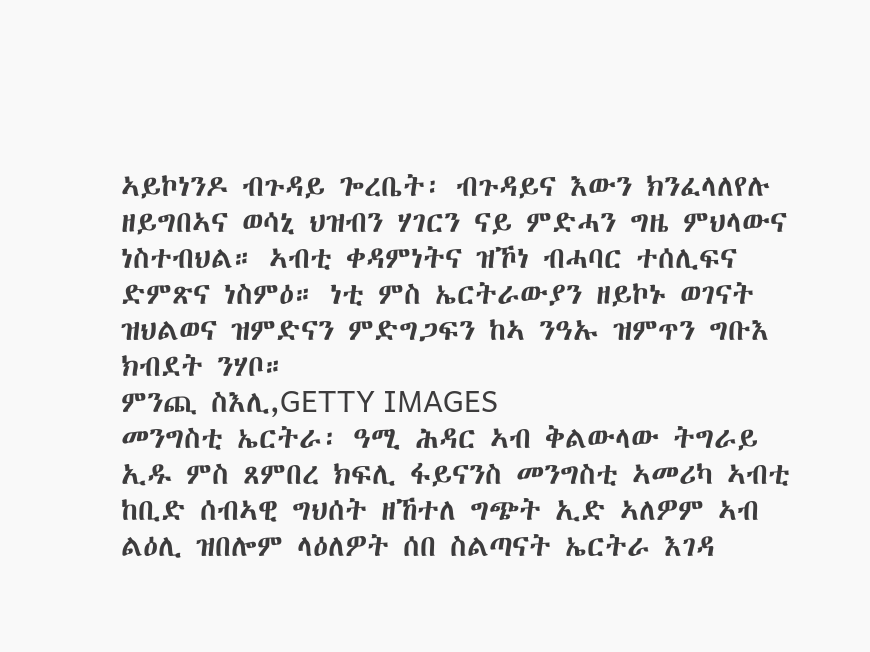ኣይኮነንዶ ብጉዳይ ጐረቤት፡ ብጉዳይና እውን ክንፈላለየሉ ዘይግበኣና ወሳኒ ህዝብን ሃገርን ናይ ምድሓን ግዜ ምህላውና ነስተብህል። ኣብቲ ቀዳምነትና ዝኾነ ብሓባር ተሰሊፍና ድምጽና ነስምዕ። ነቲ ምስ ኤርትራውያን ዘይኮኑ ወገናት ዝህልወና ዝምድናን ምድግጋፍን ከኣ ንዓኡ ዝምጥን ግቡእ ክብደት ንሃቦ።
ምንጪ ስእሊ,GETTY IMAGES
መንግስቲ ኤርትራ፡ ዓሚ ሕዳር ኣብ ቅልውላው ትግራይ ኢዱ ምስ ጸምበረ ክፍሊ ፋይናንስ መንግስቲ ኣመሪካ ኣብቲ ከቢድ ሰብኣዊ ግህሰት ዘኸተለ ግጭት ኢድ ኣለዎም ኣብ ልዕሊ ዝበሎም ላዕለዎት ሰበ ስልጣናት ኤርትራ እገዳ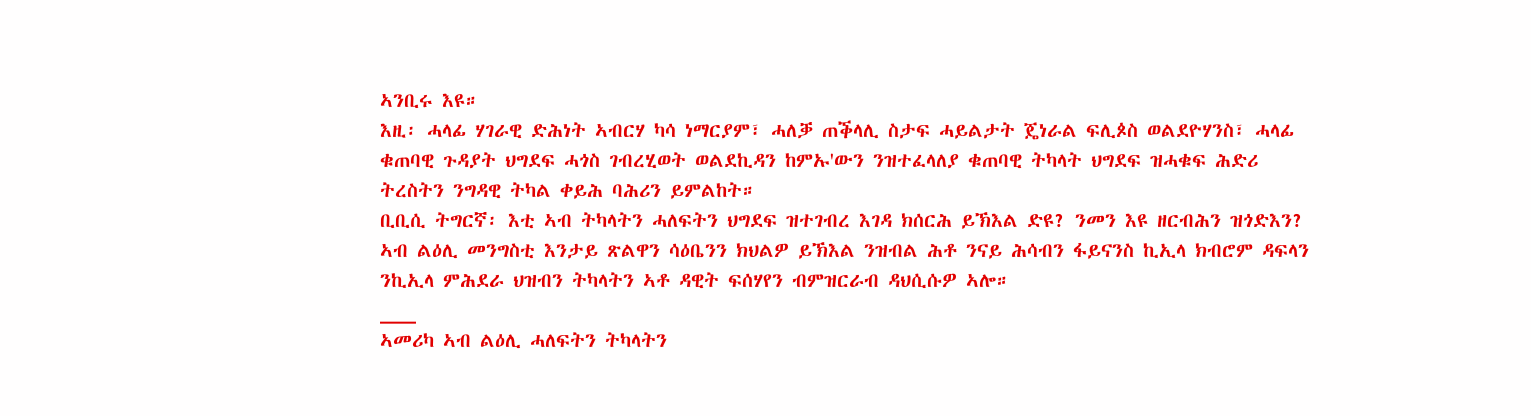ኣንቢሩ እዩ።
እዚ፡ ሓላፊ ሃገራዊ ድሕነት ኣብርሃ ካሳ ነማርያም፣ ሓለቓ ጠቕላሊ ስታፍ ሓይልታት ጄነራል ፍሊጶስ ወልደዮሃንስ፣ ሓላፊ ቁጠባዊ ጉዳያት ህግደፍ ሓጎስ ገብረሂወት ወልደኪዳን ከምኡ'ውን ንዝተፈላለያ ቁጠባዊ ትካላት ህግደፍ ዝሓቁፍ ሕድሪ ትረስትን ንግዳዊ ትካል ቀይሕ ባሕሪን ይምልከት።
ቢቢሲ ትግርኛ፡ እቲ ኣብ ትካላትን ሓለፍትን ህግደፍ ዝተገብረ እገዳ ክሰርሕ ይኽእል ድዩ? ንመን እዩ ዘርብሕን ዝጎድእን?
ኣብ ልዕሊ መንግስቲ እንታይ ጽልዋን ሳዕቤንን ክህልዎ ይኽእል ንዝብል ሕቶ ንናይ ሕሳብን ፋይናንስ ኪኢላ ክብሮም ዳፍላን ንኪኢላ ምሕደራ ህዝብን ትካላትን ኣቶ ዳዊት ፍሰሃየን ብምዝርራብ ዳህሲሱዎ ኣሎ።
___
ኣመሪካ ኣብ ልዕሊ ሓለፍትን ትካላትን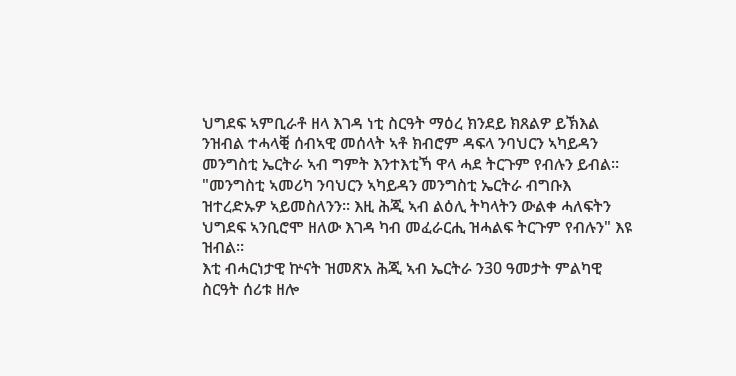ህግደፍ ኣምቢራቶ ዘላ እገዳ ነቲ ስርዓት ማዕረ ክንደይ ክጸልዎ ይኽእል ንዝብል ተሓላቒ ሰብኣዊ መሰላት ኣቶ ክብሮም ዳፍላ ንባህርን ኣካይዳን መንግስቲ ኤርትራ ኣብ ግምት እንተእቲኻ ዋላ ሓደ ትርጉም የብሉን ይብል።
"መንግስቲ ኣመሪካ ንባህርን ኣካይዳን መንግስቲ ኤርትራ ብግቡእ ዝተረድኡዎ ኣይመስለንን። እዚ ሕጂ ኣብ ልዕሊ ትካላትን ውልቀ ሓለፍትን ህግደፍ ኣንቢሮሞ ዘለው እገዳ ካብ መፈራርሒ ዝሓልፍ ትርጉም የብሉን" እዩ ዝብል።
እቲ ብሓርነታዊ ኵናት ዝመጽአ ሕጂ ኣብ ኤርትራ ን30 ዓመታት ምልካዊ ስርዓት ሰሪቱ ዘሎ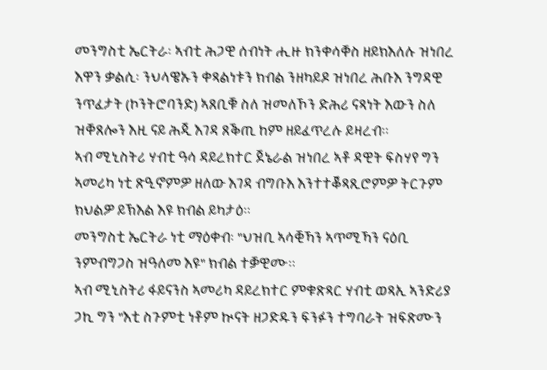መንግስቲ ኤርትራ፡ ኣብቲ ሕጋዊ ሰብነት ሒዙ ክንቀሳቐስ ዘይክእለሉ ዝነበረ እዋን ቃልሲ፡ ንህላዌኡን ቀጻልነቱን ክብል ንዘካይዶ ዝነበረ ሕቡእ ንግዳዊ ንጥፈታት (ኮንትሮባንድ) ኣጸቢቑ ስለ ዝመለኾን ድሕሪ ናጻነት እውን ስለ ዝቐጸሎን እዚ ናይ ሕጂ እገዳ ጸቕጢ ከም ዘይፈጥረሉ ይዛረብ።
ኣብ ሚኒስትሪ ሃብቲ ዓሳ ዳይረክተር ጀኔራል ዝነበረ ኣቶ ዳዊት ፍስሃየ ግን ኣመሪካ ነቲ ጽዒኖምዎ ዘለው እገዳ ብግቡእ እንተተቖጻጺሮምዎ ትርጉም ክህልዎ ይኽእል እዩ ክብል ይካታዕ።
መንግስቲ ኤርትራ ነቲ ማዕቀብ፡ "ህዝቢ ኣሳቒኻን ኣጥሚኻን ናዕቢ ንምብግጋስ ዝዓለመ እዩ" ክብል ተቓዊሙ።
ኣብ ሚኒስትሪ ፋይናንስ ኣመሪካ ዳይረክተር ምቁጽጻር ሃብቲ ወጻኢ ኣንድሪያ ጋኪ ግን "እቲ ስጉምቲ ነቶም ኲናት ዘጋድዱን ፍንፉን ተግባራት ዝፍጽሙን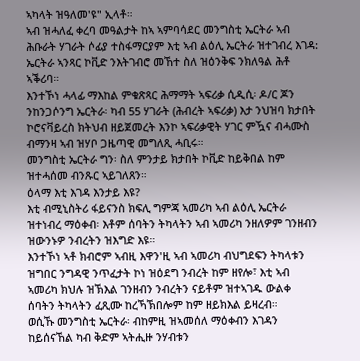ኣካላት ዝዓለመ'ዩ" ኢላቶ።
ኣብ ዝሓለፈ ቀረባ መዓልታት ከኣ ኣምባሳደር መንግስቲ ኤርትራ ኣብ ሕቡራት ሃገራት ሶፊያ ተስፋማርያም እቲ ኣብ ልዕሊ ኤርትራ ዝተገብረ እገዳ: ኤርትራ ኣንጻር ኮቪድ ንእትገብሮ መኸተ ስለ ዝዕንቅፍ ንክለዓል ሕቶ ኣቕሪባ።
እንተኾነ ሓላፊ ማእከል ምቁጽጻር ሕማማት ኣፍሪቃ ሲዲሲ፡ ዶ/ር ጆን ንከንጋሶንግ ኤርትራ፡ ካብ 55 ሃገራት (ሕብረት ኣፍሪቃ) እታ ንህዝባ ክታበት ኮሮናቫይረስ ክትህብ ዘይጀመረት እንኮ ኣፍሪቃዊት ሃገር ምዃና ብሓሙስ ብማንዛ ኣብ ዝሃቦ ጋዜጣዊ መግለጺ ሓቢሩ።
መንግስቲ ኤርትራ ግን፡ ስለ ምንታይ ክታበት ኮቪድ ከይቅበል ከም ዝተሓሰመ ብንጹር ኣይገለጸን።
ዕላማ እቲ እገዳ እንታይ እዩ?
እቲ ብሚኒስትሪ ፋይናንስ ክፍሊ ግምጃ ኣመሪካ ኣብ ልዕሊ ኤርትራ ዝተነብረ ማዕቀብ፡ እቶም ሰባትን ትካላትን ኣብ ኣመሪካ ንዘለዎም ገንዘብን ዝውንኑዎ ንብረትን ዝእግድ እዩ።
እንተኾነ ኣቶ ክብሮም ኣብዚ እዋን'ዚ ኣብ ኣመሪካ ብህግደፍን ትካላቱን ዝግበር ንግዳዊ ንጥፈታት ኮነ ዝዕደግ ንብረት ከም ዘየሎ፣ እቲ ኣብ ኣመሪካ ክህሉ ዝኽእል ገንዘብን ንብረትን ናይቶም ዝተኣገዱ ውልቀ ሰባትን ትካላትን ፈጺሙ ከረኻኽበሎም ከም ዘይክእል ይዛረብ።
ወሲኹ መንግስቲ ኤርትራ፡ ብከምዚ ዝኣመሰለ ማዕቀብን እገዳን ከይሰናኸል ካብ ቅድም ኣትሒዙ ንሃብቱን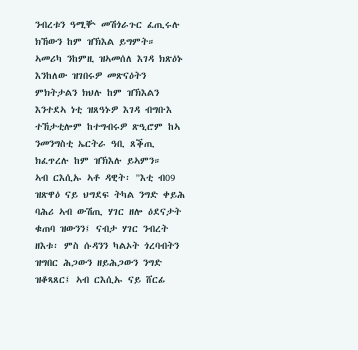ንብረቱን ዓሚቝ መሽጎራጉር ፈጢሩሉ ክኸውን ከም ዝኽእል ይግምት።
ኣመሪካ ንከምዚ ዝኣመሰለ እገዳ ክጽዕኑ እንከለው ዝገበሩዎ መጽናዕትን ምክትታልን ክህሉ ከም ዝኽእልን እንተደኣ ነቲ ዝጸዓኑዎ እገዳ ብግቡእ ተኸታቲሎም ከተግብሩዎ ጽዒሮም ከኣ ንመንግስቲ ኤርትራ ዓቢ ጸቕጢ ክፈጥረሉ ከም ዝኽእሉ ይኣምን።
ኣብ ርእሲኡ ኣቶ ዳዊት፡ ''እቲ ብ09 ዝጽዋዕ ናይ ህግደፍ ትካል ንግድ ቀይሕ ባሕሪ ኣብ ውሽጢ ሃገር ዘሎ ዕደናታት ቁጠባ ዝውንን፤ ናብታ ሃገር ንብረት ዘእቱ፡ ምስ ሱዳንን ካልኦት ጎረባብትን ዝግበር ሕጋውን ዘይሕጋውን ንግድ ዝቆጻጸር፤ ኣብ ርእሲኡ ናይ ሸርፊ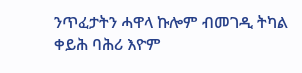ንጥፈታትን ሓዋላ ኩሎም ብመገዲ ትካል ቀይሕ ባሕሪ እዮም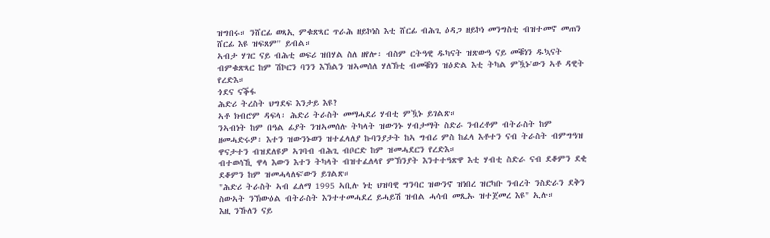ዝግበሩ። ንሸርፊ ወጻኢ ምቁጽጻር ጥራሕ ዘይኮነስ እቲ ሸርፊ ብሕጊ ዕዳጋ ዘይኮነ መንግስቲ ብዝተመኖ መጠን ሸርፊ እዩ ዝፍጸም'' ይብል።
ኣብታ ሃገር ናይ ብሕቲ ወፍሪ ዝበሃል ስለ ዘየሎ፡ ብስም ርትዓዊ ዱካናት ዝጽውዓ ናይ መቑነን ዱኳናት ብምቁጽጻር ከም ሽኮርን ባንን እኽልን ዝኣመሰለ ሃለኽቲ ብመቑነን ዝዕድል እቲ ትካል ምዃኑ'ውን ኣቶ ዳዊት የረድእ።
ጎደና ናቕፋ
ሕድሪ ትረስት ህግደፍ እንታይ እዩ?
ኣቶ ክብሮም ዳፍላ፡ ሕድሪ ትራስት መማሓደሪ ሃብቲ ምዃኑ ይገልጽ።
ንኣብነት ከም በዓል ፊያት ንዝኣመሰሉ ትካላት ዝውንኑ ሃብታማት ስድራ ንብረቶም ብትራስት ከም ዘመሓድሩዎ፡ እተን ዝውንኑወን ዝተፈላለያ ኩባንያታት ከኣ ግብሪ ምስ ከፈላ እቶተን ናብ ትራስት ብምግዓዝ ዋናታተን ብዝደለዩዎ ኣገባብ ብሕጊ ብቦርድ ከም ዝመሓደርን የረድእ።
ብተወሳኺ ዋላ እውን እተን ትካላት ብዝተፈለላየ ምኽንያት እንተተዓጽዋ እቲ ሃብቲ ስድራ ናብ ደቆምን ደቂ ደቆምን ከም ዝመሓላለፍ'ውን ይገልጽ።
"ሕድሪ ትራስት ኣብ ፈለማ 1995 ኣቢሉ ነቲ ህዝባዊ ግንባር ዝውንኖ ዝነበረ ዝርካቡ ንብረት ንስድራን ደቅን ስውኣት ንኽውዕል ብትራስት እንተተመሓደረ ይሓይሽ ዝብል ሓሳብ መጺኡ ዝተጀመረ እዩ" ኢሉ።
እዚ ንኹለን ናይ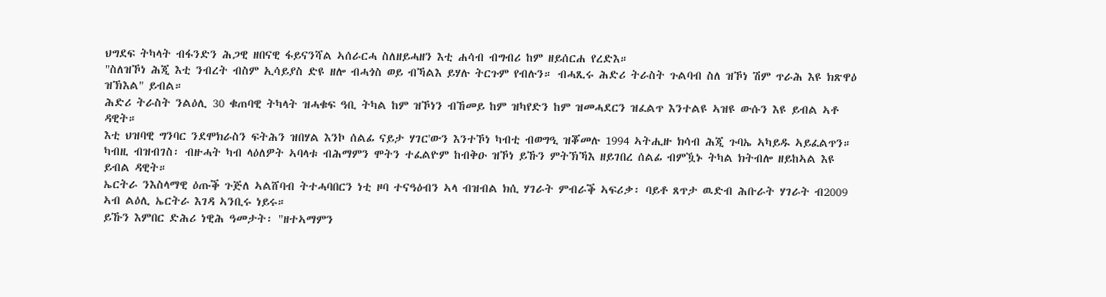ህግደፍ ትካላት ብፋንድን ሕጋዊ ዘበናዊ ፋይናንሻል ኣሰራርሓ ስለዘይሓዘን እቲ ሐሳብ ብግብሪ ከም ዘይሰርሐ የረድእ።
"ስለዝኾነ ሕጂ እቲ ንብረት ብስም ኢሳይያስ ድዩ ዘሎ ብሓጎስ ወይ ብኻልእ ይሃሉ ትርጉም የብሉን። ብሓጺሩ ሕድሪ ትራስት ጉልባብ ስለ ዝኾነ ሽም ጥራሕ እዩ ክጽዋዕ ዝኽእል" ይብል።
ሕድሪ ትራስት ንልዕሊ 30 ቁጠባዊ ትካላት ዝሓቁፍ ዓቢ ትካል ከም ዝኾነን ብኸመይ ከም ዝካየድን ከም ዝመሓደርን ዝፈልጥ እንተልዩ ኣዝዩ ውሱን እዩ ይብል ኣቶ ዳዊት።
እቲ ህዝባዊ ግንባር ንደሞክራስን ፍትሕን ዝበሃል እንኮ ሰልፊ ናይታ ሃገር'ውን እንተኾነ ካብቲ ብወግዒ ዝቖመሉ 1994 ኣትሒዙ ክሳብ ሕጂ ጉባኤ ኣካይዱ ኣይፈልጥን።
ካብዚ ብዝብገስ፡ ብዙሓት ካብ ላዕለዎት ኣባላቱ ብሕማምን ሞትን ተፈልዮም ከብቅዑ ዝኾነ ይኹን ምትኽኻእ ዘይገበረ ሰልፊ ብምዃኑ ትካል ክትብሎ ዘይከኣል እዩ ይብል ዳዊት።
ኤርትራ ንእስላማዊ ዕጡቕ ጉጅለ ኣልሸባብ ትተሓባበርን ነቲ ዞባ ተናዓዕብን ኣላ ብዝብል ክሲ ሃገራት ምብራቕ ኣፍሪቃ፡ ባይቶ ጸጥታ ዉድብ ሕቡራት ሃገራት ብ2009 ኣብ ልዕሊ ኤርትራ እገዳ ኣንቢሩ ነይሩ።
ይኹን እምበር ድሕሪ ነዊሕ ዓመታት፡ "ዘተኣማምን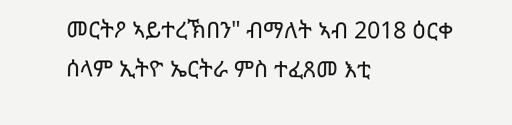መርትዖ ኣይተረኽበን" ብማለት ኣብ 2018 ዕርቀ ሰላም ኢትዮ ኤርትራ ምስ ተፈጸመ እቲ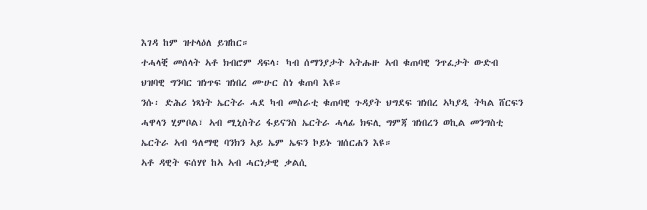እገዳ ከም ዝተላዕለ ይዝከር።
ተሓላቒ መሰላት ኣቶ ክብሮም ዳፍላ፡ ካብ ሰማንያታት ኣትሑዙ ኣብ ቁጠባዊ ንጥፈታት ውድብ ህዝባዊ ግንባር ዝነጥፍ ዝነበረ ሙሁር ስነ ቁጠባ እዩ።
ንሱ፡ ድሕሪ ነጻነት ኤርትራ ሓደ ካብ መስራቲ ቁጠባዊ ጉዳያት ህግደፍ ዝነበረ ኣካያዲ ትካል ሸርፍን ሓዋላን ሂምቦል፣ ኣብ ሚኒስትሪ ፋይናንስ ኤርትራ ሓላፊ ክፍሊ ግምጃ ዝነበረን ወኪል መንግስቲ ኤርትራ ኣብ ዓለማዊ ባንክን ኣይ ኤም ኤፍን ኮይኑ ዝሰርሐን እዩ።
ኣቶ ዳዊት ፍሰሃየ ከኣ ኣብ ሓርነታዊ ቃልሲ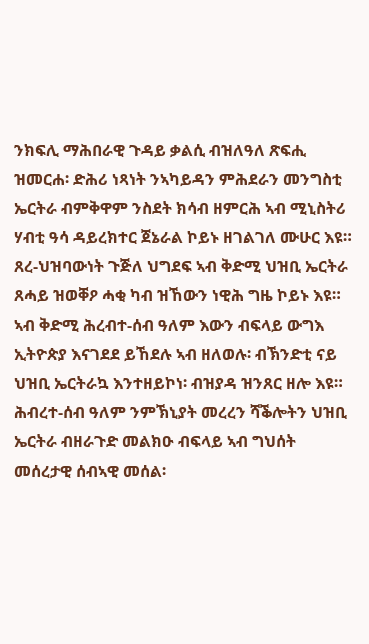ንክፍሊ ማሕበራዊ ጉዳይ ቃልሲ ብዝለዓለ ጽፍሒ ዝመርሐ፡ ድሕሪ ነጻነት ንኣካይዳን ምሕደራን መንግስቲ ኤርትራ ብምቅዋም ንስደት ክሳብ ዘምርሕ ኣብ ሚኒስትሪ ሃብቲ ዓሳ ዳይረክተር ጀኔራል ኮይኑ ዘገልገለ ሙሁር እዩ።
ጸረ-ህዝባውነት ጉጅለ ህግደፍ ኣብ ቅድሚ ህዝቢ ኤርትራ ጸሓይ ዝወቐዖ ሓቂ ካብ ዝኸውን ነዊሕ ግዜ ኮይኑ እዩ። ኣብ ቅድሚ ሕረብተ-ሰብ ዓለም እውን ብፍላይ ውግእ ኢትዮጵያ እናገደደ ይኸደሉ ኣብ ዘለወሉ፡ ብኽንድቲ ናይ ህዝቢ ኤርትራኳ እንተዘይኮነ፡ ብዝያዳ ዝንጸር ዘሎ እዩ። ሕብረተ-ሰብ ዓለም ንምኽኒያት መረረን ሻቕሎትን ህዝቢ ኤርትራ ብዘራጉድ መልክዑ ብፍላይ ኣብ ግህሰት መሰረታዊ ሰብኣዊ መሰል፡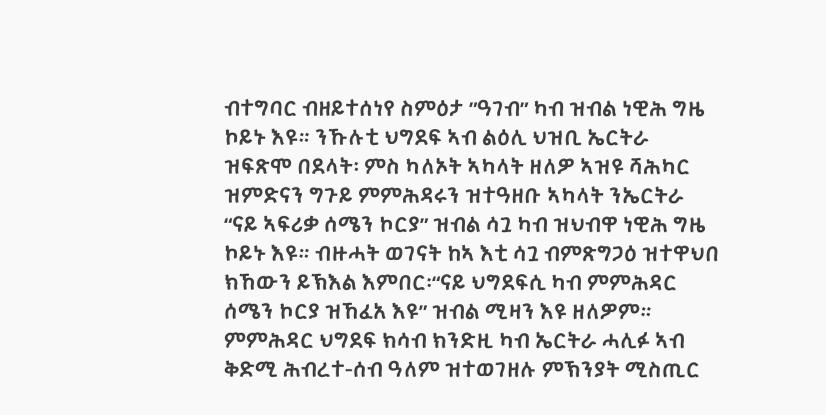ብተግባር ብዘይተሰነየ ስምዕታ ”ዓገብ” ካብ ዝብል ነዊሕ ግዜ ኮይኑ እዩ። ንኹሉቲ ህግደፍ ኣብ ልዕሊ ህዝቢ ኤርትራ ዝፍጽሞ በደላት፡ ምስ ካለኦት ኣካላት ዘለዎ ኣዝዩ ሻሕካር ዝምድናን ግጉይ ምምሕዳሩን ዝተዓዘቡ ኣካላት ንኤርትራ “ናይ ኣፍሪቃ ሰሜን ኮርያ” ዝብል ሳጓ ካብ ዝህብዋ ነዊሕ ግዜ ኮይኑ እዩ። ብዙሓት ወገናት ከኣ እቲ ሳጓ ብምጽግጋዕ ዝተዋህበ ክኸውን ይኽእል እምበር፡“ናይ ህግደፍሲ ካብ ምምሕዳር ሰሜን ኮርያ ዝኸፈአ እዩ” ዝብል ሚዛን እዩ ዘለዎም።
ምምሕዳር ህግደፍ ክሳብ ክንድዚ ካብ ኤርትራ ሓሊፉ ኣብ ቅድሚ ሕብረተ-ሰብ ዓለም ዝተወገዘሉ ምኽንያት ሚስጢር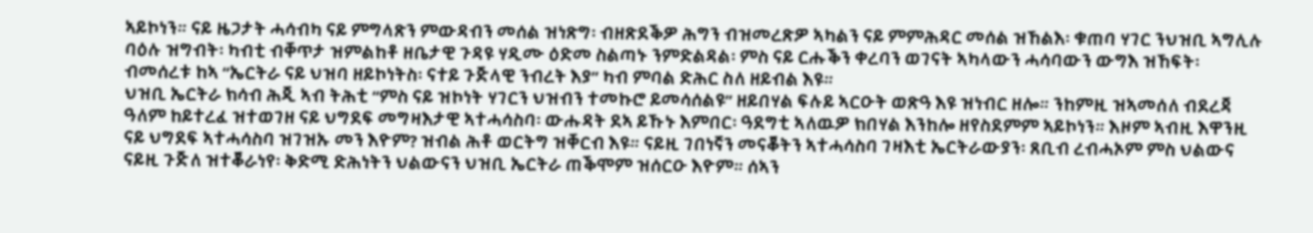ኣይኮነን። ናይ ዜጋታት ሓሳብካ ናይ ምግላጽን ምውዳብን መሰል ዝነጽግ፡ ብዘጽደቕዎ ሕግን ብዝመረጽዎ ኣካልን ናይ ምምሕዳር መሰል ዝኸልእ፡ ቁጠባ ሃገር ንህዝቢ ኣግሊሉ ባዕሉ ዝግብት፡ ካብቲ ብቐጥታ ዝምልከቶ ዘቤታዊ ጉዳዩ ሃዲሙ ዕድመ ስልጣኑ ንምድልዳል፡ ምስ ናይ ርሑቕን ቀረባን ወገናት ኣካላውን ሓሳባውን ውግእ ዝኸፍት፡ ብመሰረቱ ከኣ “ኤርትራ ናይ ህዝባ ዘይኮነትስ፡ ናተይ ጉጅላዊ ንብረት እያ” ካብ ምባል ድሕር ስለ ዘይብል እዩ።
ህዝቢ ኤርትራ ክሳብ ሕጂ ኣብ ትሕቲ “ምስ ናይ ዝኮነት ሃገርን ህዝብን ተመኩሮ ይመሳሰልዩ” ዘይበሃል ፍሉይ ኣርዑት ወጽዓ እዩ ዝነብር ዘሎ። ንከምዚ ዝኣመሰለ ብደረጃ ዓለም ከይተረፈ ዝተወገዘ ናይ ህግደፍ መግዛእታዊ ኣተሓሳስባ፡ ውሑዳት ደኣ ይኹኑ እምበር፡ ዓደግቲ ኣለዉዎ ክበሃል እንከሎ ዘየስደምም ኣይኮነን። እዞም ኣብዚ እዋንዚ ናይ ህግደፍ ኣተሓሳስባ ዝገዝኡ መን እዮም? ዝብል ሕቶ ወርትግ ዝቐርብ እዩ። ናይዚ ገበነኛን መናቖትን ኣተሓሳስባ ገዛእቲ ኤርትራውያን፡ ጸቢብ ረብሓኦም ምስ ህልውና ናይዚ ጉጅለ ዝተቖራነየ፡ ቅድሚ ድሕነትን ህልውናን ህዝቢ ኤርትራ ጠቕሞም ዝሰርዑ እዮም። ሰኣን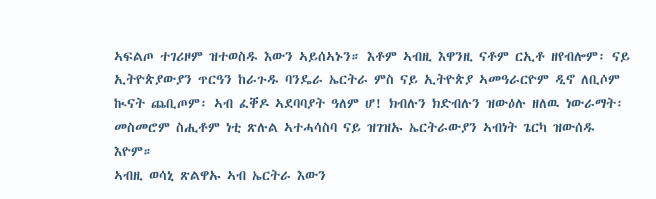ኣፍልጦ ተገሪዞም ዝተወስዱ እውን ኣይሰኣኑን። እቶም ኣብዚ እዋንዚ ናቶም ርኢቶ ዘየብሎም፡ ናይ ኢትዮጵያውያን ጥርዓን ከራጉዱ ባንዴራ ኤርትራ ምስ ናይ ኢትዮጵያ ኣመዓራርዮም ዲኖ ለቢሶም ኲናት ጨቢጦም፡ ኣብ ፈቐዶ ኣደባባያት ዓለም ሆ! ክብሉን ክድብሉን ዝውዕሉ ዘለዉ ነውራማት፡ መስመሮም ስሒቶም ነቲ ጽሉል ኣተሓሳስባ ናይ ዝገዝኡ ኤርትራውያን ኣብነት ጌርካ ዝውሰዱ እዮም።
ኣብዚ ወሳኒ ጽልዋኡ ኣብ ኤርትራ እውን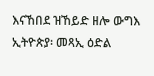እናኸበደ ዝኸይድ ዘሎ ውግእ ኢትዮጵያ፡ መጻኢ ዕድል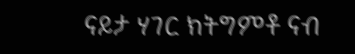ናይታ ሃገር ክትግምቶ ናብ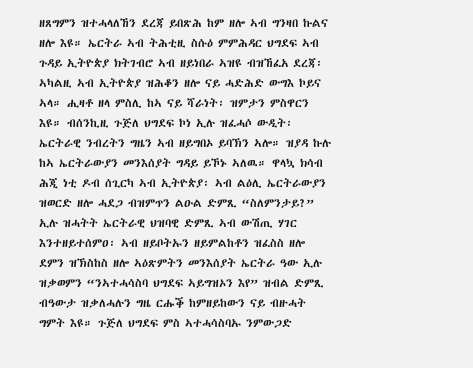ዘጸግምን ዝተሓላለኸን ደረጃ ይበጽሕ ከም ዘሎ ኣብ ግንዛበ ኩልና ዘሎ እዩ። ኤርትራ ኣብ ትሕቲዚ ስሱዕ ምምሕዳር ህግደፍ ኣብ ጉዳይ ኢትዮጵያ ክትገብሮ ኣብ ዘይነበራ ኣዝዩ ብዝኸፈአ ደረጃ፡ ኣካልዚ ኣብ ኢትዮጵያ ዝሕቆን ዘሎ ናይ ሓድሕድ ውግእ ኮይና ኣላ። ሒዛቶ ዘላ ምስሊ ከኣ ናይ ሻራነት፡ ዝምታን ምስዋርን እዩ። ብሰንኪዚ ጉጅለ ህግደፍ ኮነ ኢሉ ዝፈሓሶ ውዲት፡ ኤርትራዊ ንብረትን ግዜን ኣብ ዘይግበኦ ይባኽን ኣሎ። ዝያዳ ኩሉ ከኣ ኤርትራውያን መንእሰያት ግዳይ ይኾኑ ኣለዉ። ዋላኳ ክሳብ ሕጂ ነቲ ዶብ ሰጊርካ ኣብ ኢትዮጵያ፡ ኣብ ልዕሊ ኤርትራውያን ዝወርድ ዘሎ ሓደጋ ብዝምጥን ልዑል ድምጺ “ስለምንታይ?” ኢሉ ዝሓትት ኤርትራዊ ህዝባዊ ድምጺ ኣብ ውሽጢ ሃገር እንተዘይተሰምዐ፡ ኣብ ዘይቦትኡን ዘይምልከቶን ዝፈስስ ዘሎ ደምን ዝኽስከስ ዘሎ ኣዕጽምትን መንእሰያት ኤርትራ ዓው ኢሉ ዝቃወምን “ንኣተሓሳስባ ህግደፍ ኣይግዝኦን እየ” ዝብል ድምጺ ብዓውታ ዝቃለሓሉን ግዜ ርሑቕ ከምዘይከውን ናይ ብዙሓት ግምት እዩ። ጉጅለ ህግደፍ ምስ ኣተሓሳስባኡ ንምውጋድ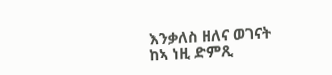እንቃለስ ዘለና ወገናት ከኣ ነዚ ድምጺ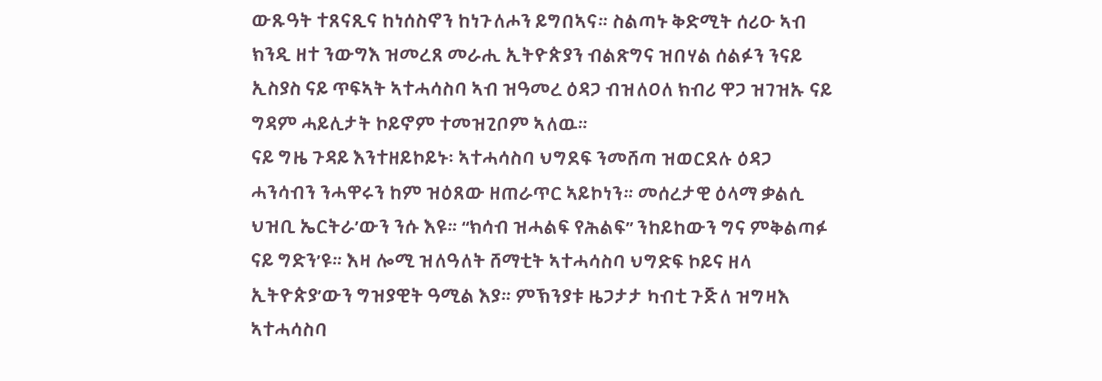ውጹዓት ተጸናጺና ከነሰስኖን ከነጉለሖን ይግበኣና። ስልጣኑ ቅድሚት ሰሪዑ ኣብ ክንዲ ዘተ ንውግእ ዝመረጸ መራሒ ኢትዮጵያን ብልጽግና ዝበሃል ሰልፉን ንናይ ኢስያስ ናይ ጥፍኣት ኣተሓሳስባ ኣብ ዝዓመረ ዕዳጋ ብዝለዐለ ክብሪ ዋጋ ዝገዝኡ ናይ ግዳም ሓይሊታት ኮይኖም ተመዝጊቦም ኣለዉ።
ናይ ግዜ ጉዳይ እንተዘይኮይኑ፡ ኣተሓሳስባ ህግደፍ ንመሸጣ ዝወርደሉ ዕዳጋ ሓንሳብን ንሓዋሩን ከም ዝዕጸው ዘጠራጥር ኣይኮነን። መሰረታዊ ዕላማ ቃልሲ ህዝቢ ኤርትራ’ውን ንሱ እዩ። “ክሳብ ዝሓልፍ የሕልፍ” ንከይከውን ግና ምቅልጣፉ ናይ ግድን’ዩ። እዛ ሎሚ ዝለዓለት ሸማቲት ኣተሓሳስባ ህግድፍ ኮይና ዘላ ኢትዮጵያ’ውን ግዝያዊት ዓሚል እያ። ምኽንያቱ ዜጋታታ ካብቲ ጉጅለ ዝግዛእ ኣተሓሳስባ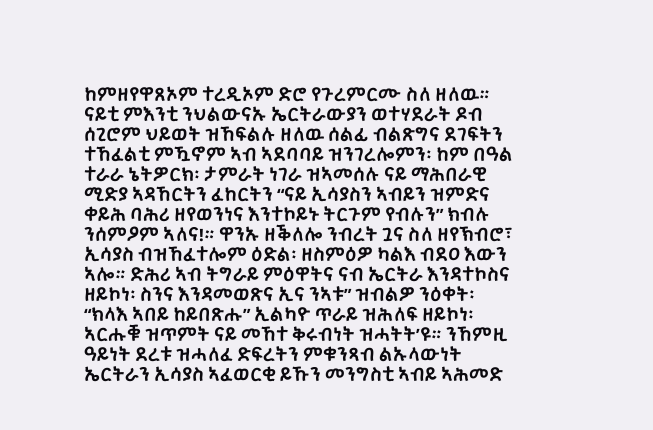ከምዘየዋጸኦም ተረዲኦም ድሮ የጉረምርሙ ስለ ዘለዉ። ናይቲ ምእንቲ ንህልውናኡ ኤርትራውያን ወተሃደራት ዶብ ሰጊሮም ህይወት ዝኸፍልሉ ዘለዉ ሰልፊ ብልጽግና ደገፍትን ተኸፈልቲ ምዃኖም ኣብ ኣደባባይ ዝንገረሎምን፡ ከም በዓል ተራራ ኔትዎርክ፡ ታምራት ነገራ ዝኣመሰሉ ናይ ማሕበራዊ ሚድያ ኣዳኸርትን ፈከርትን “ናይ ኢሳያስን ኣብይን ዝምድና ቀይሕ ባሕሪ ዘየወንነና እንተኮይኑ ትርጉም የብሉን” ክብሉ ንሰምዖም ኣለና!። ዋንኡ ዘቕለሎ ንብረት ጓና ስለ ዘየኽብሮ፣ ኢሳያስ ብዝኸፈተሎም ዕድል፡ ዘስምዕዎ ካልእ ብደዐ እውን ኣሎ። ድሕሪ ኣብ ትግራይ ምዕዋትና ናብ ኤርትራ እንዳተኮስና ዘይኮነ፡ ስንና እንዳመወጽና ኢና ንኣቱ” ዝብልዎ ንዕቀት፡ “ክላእ ኣበይ ከይበጽሑ” ኢልካዮ ጥራይ ዝሕለፍ ዘይኮነ፡ ኣርሑቑ ዝጥምት ናይ መኸተ ቅሩብነት ዝሓትት’ዩ። ንኸምዚ ዓይነት ደረቱ ዝሓለፈ ድፍረትን ምቁንጻብ ልኡላውነት ኤርትራን ኢሳያስ ኣፈወርቂ ይኹን መንግስቲ ኣብይ ኣሕመድ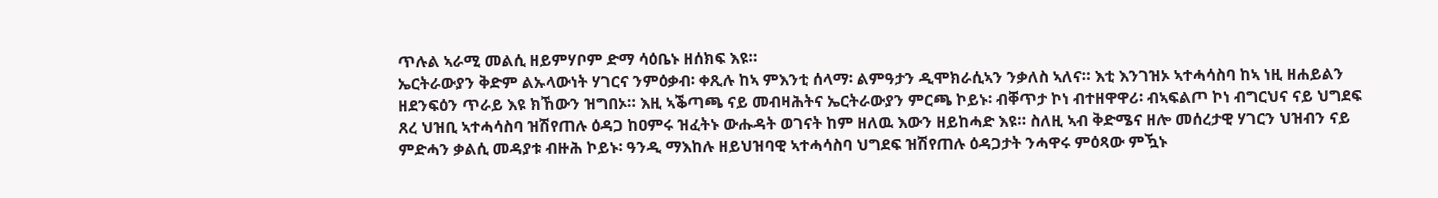ጥሉል ኣራሚ መልሲ ዘይምሃቦም ድማ ሳዕቤኑ ዘሰክፍ እዩ።
ኤርትራውያን ቅድም ልኡላውነት ሃገርና ንምዕቃብ፡ ቀጺሉ ከኣ ምእንቲ ሰላማ፡ ልምዓታን ዲሞክራሲኣን ንቃለስ ኣለና። እቲ እንገዝኦ ኣተሓሳስባ ከኣ ነዚ ዘሐይልን ዘደንፍዕን ጥራይ እዩ ክኸውን ዝግበኦ። እዚ ኣቕጣጫ ናይ መብዛሕትና ኤርትራውያን ምርጫ ኮይኑ፡ ብቐጥታ ኮነ ብተዘዋዋሪ፡ ብኣፍልጦ ኮነ ብግርህና ናይ ህግደፍ ጸረ ህዝቢ ኣተሓሳስባ ዝሽየጠሉ ዕዳጋ ከዐምሩ ዝፈትኑ ውሑዳት ወገናት ከም ዘለዉ እውን ዘይከሓድ እዩ። ስለዚ ኣብ ቅድሜና ዘሎ መሰረታዊ ሃገርን ህዝብን ናይ ምድሓን ቃልሲ መዳያቱ ብዙሕ ኮይኑ፡ ዓንዲ ማእከሉ ዘይህዝባዊ ኣተሓሳስባ ህግደፍ ዝሽየጠሉ ዕዳጋታት ንሓዋሩ ምዕጻው ምዃኑ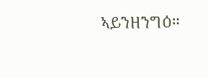ኣይንዘንግዕ።